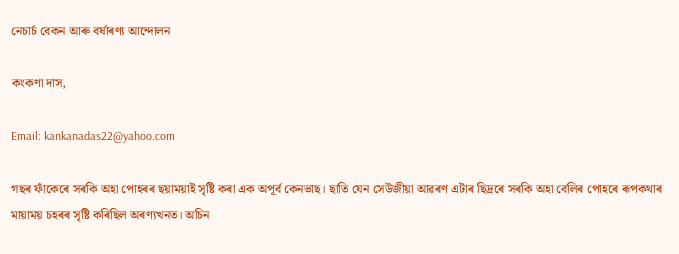নেচাৰ্চ বেকন আৰু বৰ্ষাৰণ্য আন্দোলন

কংকণা দাস,

Email: kankanadas22@yahoo.com

গছৰ ফাঁকেৰে সৰকি অহা পোহৰৰ ছয়াময়াই সৃষ্টি কৰা এক অপূৰ্ব কেনভাছ। ছাতি যেন সেউজীয়া আৱৰণ এটাৰ ছিদ্ৰৰে সৰকি অহা বেলিৰ পোহৰে ৰূপকথাৰ মায়াময় চহৰৰ সৃষ্টি কৰিছিল অৰণ্যখনত। অচিন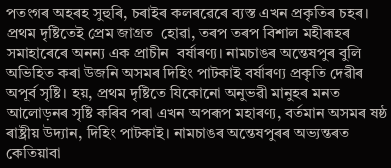পতংগৰ অহৰহ সুহুৰি, চৰাইৰ কলৰৱেৰে ব্যস্ত এখন প্ৰকৃতিৰ চহৰ। প্ৰথম দৃষ্টিতেই প্ৰেম জাগ্ৰত  হোৱা, তৰপ তৰপ বিশাল মহীৰূহৰ সমাহাৰেৰে অনন্য এক প্ৰাচীন  বৰ্ষাৰণ্য। নামচাঙৰ অন্তেষপুৰ বুলি অভিহিত কৰা উজনি অসমৰ দিহিং পাটকাই বৰ্ষাৰণ্য প্ৰকৃতি দেৱীৰ অপূৰ্ব সৃষ্টি। হয়, প্ৰথম দৃষ্টিতে যিকোনো অনুভৱী মানুহৰ মনত আলোড়নৰ সৃষ্টি কৰিব পৰা এখন অপৰূপ মহাৰণ্য, বৰ্তমান অসমৰ ষষ্ঠ ৰাষ্ট্ৰীয় উদ্যান, দিহিং পাটকাই। নামচাঙৰ অন্তেষপুৰৰ অভ্যন্তৰত কেতিয়াবা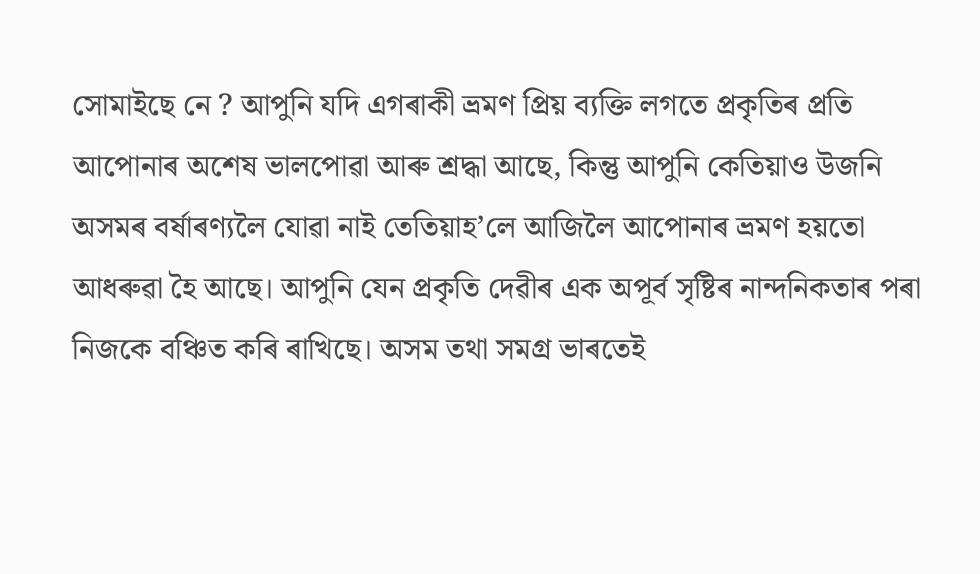সোমাইছে নে ? আপুনি যদি এগৰাকী ভ্ৰমণ প্ৰিয় ব্যক্তি লগতে প্ৰকৃতিৰ প্ৰতি আপোনাৰ অশেষ ভালপোৱা আৰু শ্ৰদ্ধা আছে, কিন্তু আপুনি কেতিয়াও উজনি অসমৰ বৰ্ষাৰণ্যলৈ যোৱা নাই তেতিয়াহ’লে আজিলৈ আপোনাৰ ভ্ৰমণ হয়তো আধৰুৱা হৈ আছে। আপুনি যেন প্ৰকৃতি দেৱীৰ এক অপূৰ্ব সৃষ্টিৰ নান্দনিকতাৰ পৰা নিজকে বঞ্চিত কৰি ৰাখিছে। অসম তথা সমগ্ৰ ভাৰতেই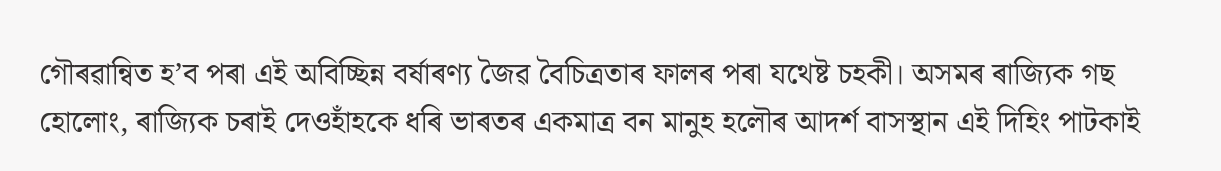গৌৰৱান্বিত হ’ব পৰা এই অবিচ্ছিন্ন বৰ্ষাৰণ্য জৈৱ বৈচিত্ৰতাৰ ফালৰ পৰা যথেষ্ট চহকী। অসমৰ ৰাজ্যিক গছ হোলোং, ৰাজ্যিক চৰাই দেওহাঁহকে ধৰি ভাৰতৰ একমাত্ৰ বন মানুহ হলৌৰ আদৰ্শ বাসস্থান এই দিহিং পাটকাই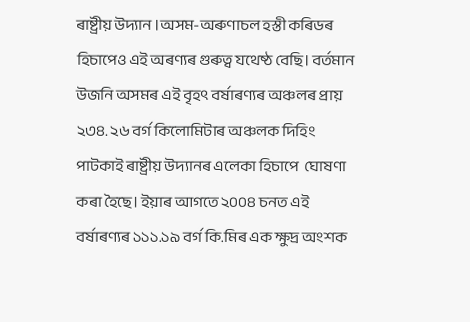ৰাষ্ট্ৰীয় উদ্যান ।অসম-অৰুণাচল হস্তী কৰিডৰ হিচাপেও এই অৰণ্যৰ গুৰুত্ব যথেষ্ঠ বেছি। বৰ্তমান উজনি অসমৰ এই বৃহৎ বৰ্ষাৰণ্যৰ অঞ্চলৰ প্ৰায় ২৩৪. ২৬ বৰ্গ কিলোমিটাৰ অঞ্চলক দিহিং পাটকাই ৰাষ্ট্ৰীয় উদ্যানৰ এলেকা হিচাপে  ঘোষণা কৰা হৈছে। ইয়াৰ আগতে ২০০৪ চনত এই বৰ্ষাৰণ্যৰ ১১১.১৯ বৰ্গ কি.মিৰ এক ক্ষুদ্ৰ অংশক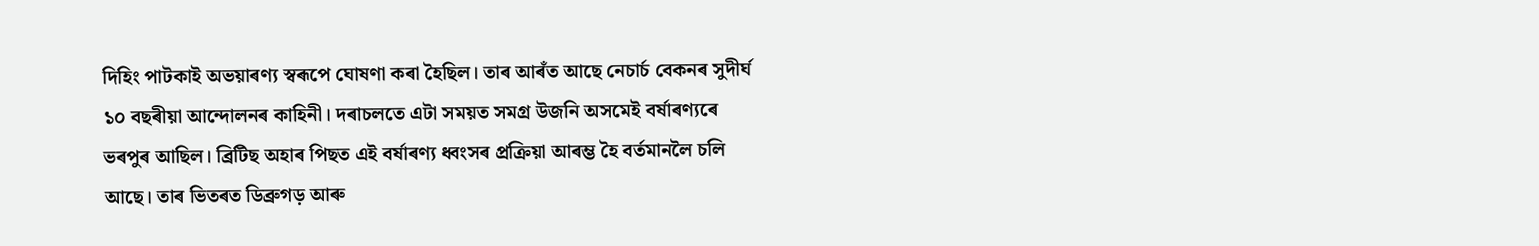দিহিং পাটকাই অভয়াৰণ্য স্বৰূপে ঘোষণা কৰা হৈছিল। তাৰ আৰঁত আছে নেচাৰ্চ বেকনৰ সুদীৰ্ঘ ১০ বছৰীয়া আন্দোলনৰ কাহিনী। দৰাচলতে এটা সময়ত সমগ্ৰ উজনি অসমেই বৰ্ষাৰণ্যৰে ভৰপুৰ আছিল। ব্ৰিটিছ অহাৰ পিছত এই বৰ্ষাৰণ্য ধ্বংসৰ প্ৰক্ৰিয়া আৰম্ভ হৈ বৰ্তমানলৈ চলি আছে। তাৰ ভিতৰত ডিব্ৰুগড় আৰু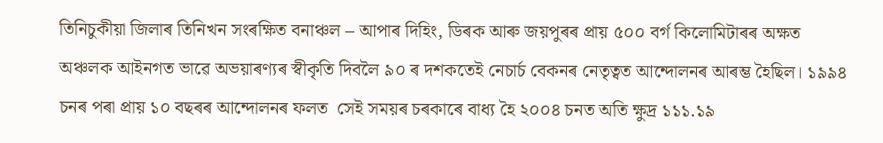তিনিচুকীয়া জিলাৰ তিনিখন সংৰক্ষিত বনাঞ্চল – আপাৰ দিহিং, ডিৰক আৰু জয়পুৰৰ প্ৰায় ৫০০ বৰ্গ কিলোমিটাৰৰ অক্ষত অঞ্চলক আইনগত ভাৱে অভয়াৰণ্যৰ স্বীকৃতি দিবলৈ ৯০ ৰ দশকতেই নেচাৰ্চ বেকনৰ নেতৃত্বত আন্দোলনৰ আৰম্ভ হৈছিল। ১৯৯৪ চনৰ পৰা প্ৰায় ১০ বছৰৰ আন্দোলনৰ ফলত  সেই সময়ৰ চৰকাৰে বাধ্য হৈ ২০০৪ চনত অতি ক্ষুদ্ৰ ১১১.১৯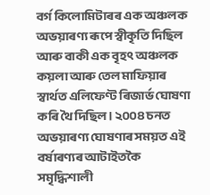বৰ্গ কিলোমিটাৰৰ এক অঞ্চলক অভয়াৰণ্য ৰূপে স্বীকৃতি দিছিল আৰু বাকী এক বৃহৎ অঞ্চলক কয়লা আৰু তেল মাফিয়াৰ স্বাৰ্থত এলিফেণ্ট ৰিজাৰ্ভ ঘোষণা কৰি থৈ দিছিল। ২০০৪ চনত অভয়াৰণ্য ঘোষণাৰ সময়ত এই বৰ্ষাৰণ্যৰ আটাইতকৈ সমৃদ্ধিশালী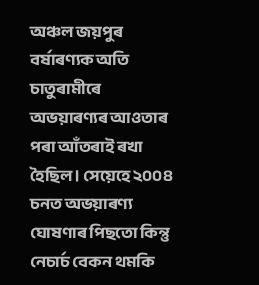অঞ্চল জয়পুৰ বৰ্ষাৰণ্যক অতি চাতুৰামীৰে অভয়াৰণ্যৰ আওতাৰ পৰা আঁতৰাই ৰখা হৈছিল। সেয়েহে ২০০৪ চনত অভয়াৰণ্য ঘোষণাৰ পিছতো কিন্তু নেচাৰ্চ বেকন থমকি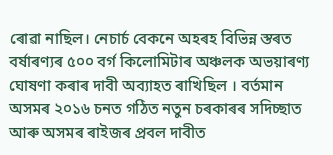ৰোৱা নাছিল। নেচাৰ্চ বেকনে অহৰহ বিভিন্ন স্তৰত বৰ্ষাৰণ্যৰ ৫০০ বৰ্গ কিলোমিটাৰ অঞ্চলক অভয়াৰণ্য ঘোষণা কৰাৰ দাবী অব্যাহত ৰাখিছিল । বৰ্তমান অসমৰ ২০১৬ চনত গঠিত নতুন চৰকাৰৰ সদিচ্ছাত আৰু অসমৰ ৰাইজৰ প্ৰবল দাবীত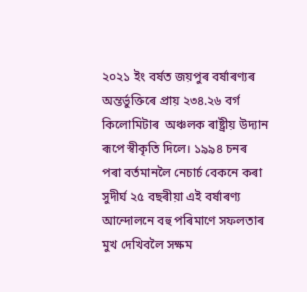২০২১ ইং বৰ্ষত জয়পুৰ বৰ্ষাৰণ্যৰ অন্তৰ্ভুক্তিৰে প্ৰায় ২৩৪.২৬ বৰ্গ কিলোমিটাৰ  অঞ্চলক ৰাষ্ট্ৰীয় উদ্যান ৰূপে স্বীকৃতি দিলে। ১৯৯৪ চনৰ পৰা বৰ্তমানলৈ নেচাৰ্চ বেকনে কৰা  সুদীৰ্ঘ ২৫ বছৰীয়া এই বৰ্ষাৰণ্য আন্দোলনে বহু পৰিমাণে সফলতাৰ মুখ দেখিবলৈ সক্ষম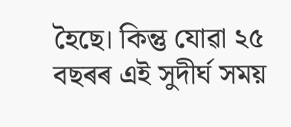হৈছে। কিন্তু যোৱা ২৫ বছৰৰ এই সুদীৰ্ঘ সময়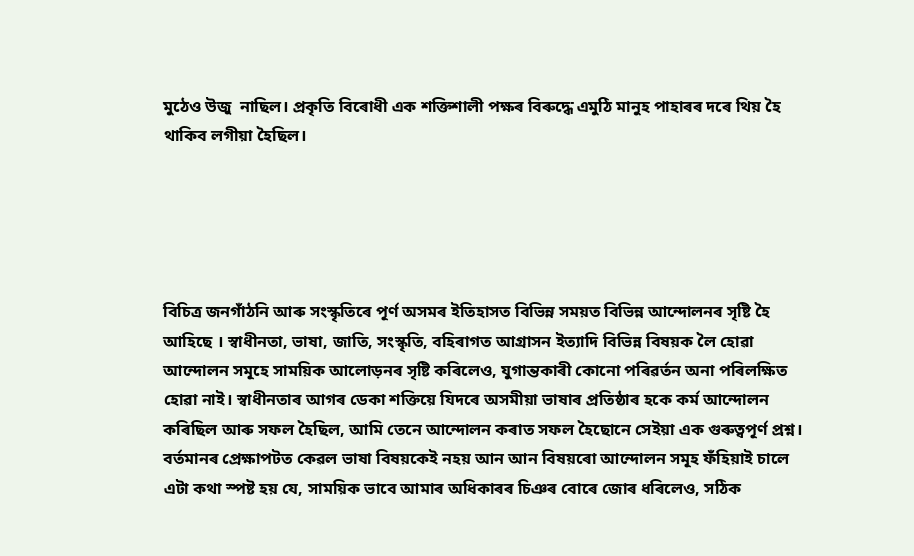মুঠেও উজু  নাছিল। প্ৰকৃতি বিৰোধী এক শক্তিশালী পক্ষৰ বিৰুদ্ধে এমুঠি মানুহ পাহাৰৰ দৰে থিয় হৈ থাকিব লগীয়া হৈছিল।





বিচিত্ৰ জনগাঁঠনি আৰু সংস্কৃতিৰে পূৰ্ণ অসমৰ ইতিহাসত বিভিন্ন সময়ত বিভিন্ন আন্দোলনৰ সৃষ্টি হৈ আহিছে । স্বাধীনতা, ভাষা, জাতি, সংস্কৃতি, বহিৰাগত আগ্ৰাসন ইত্যাদি বিভিন্ন বিষয়ক লৈ হোৱা আন্দোলন সমূহে সাময়িক আলোড়নৰ সৃষ্টি কৰিলেও, যুগান্তকাৰী কোনো পৰিৱৰ্তন অনা পৰিলক্ষিত হোৱা নাই। স্বাধীনতাৰ আগৰ ডেকা শক্তিয়ে যিদৰে অসমীয়া ভাষাৰ প্ৰতিষ্ঠাৰ হকে কৰ্ম আন্দোলন কৰিছিল আৰু সফল হৈছিল, আমি তেনে আন্দোলন কৰাত সফল হৈছোনে সেইয়া এক গুৰুত্বপূৰ্ণ প্ৰশ্ন। বৰ্তমানৰ প্ৰেক্ষাপটত কেৱল ভাষা বিষয়কেই নহয় আন আন বিষয়ৰো আন্দোলন সমূহ ফঁহিয়াই চালে এটা কথা স্পষ্ট হয় যে, সাময়িক ভাবে আমাৰ অধিকাৰৰ চিঞৰ বোৰে জোৰ ধৰিলেও, সঠিক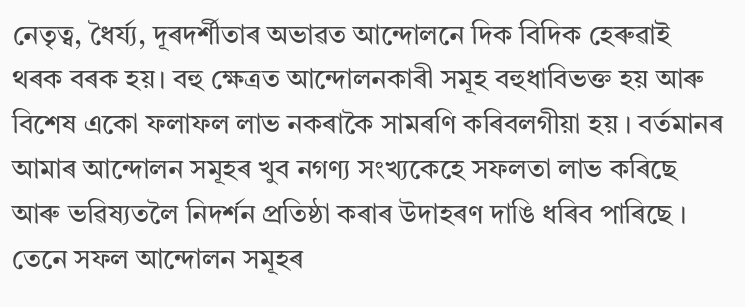নেতৃত্ব, ধৈৰ্য্য, দূৰদৰ্শীতাৰ অভাৱত আন্দোলনে দিক বিদিক হেৰুৱাই থৰক বৰক হয়। বহু ক্ষেত্ৰত আন্দোলনকাৰী সমূহ বহুধাবিভক্ত হয় আৰু বিশেষ একো ফলাফল লাভ নকৰাকৈ সামৰণি কৰিবলগীয়া হয় । বৰ্তমানৰ আমাৰ আন্দোলন সমূহৰ খুব নগণ্য সংখ্যকেহে সফলতা লাভ কৰিছে আৰু ভৱিষ্যতলৈ নিদৰ্শন প্ৰতিষ্ঠা কৰাৰ উদাহৰণ দাঙি ধৰিব পাৰিছে । তেনে সফল আন্দোলন সমূহৰ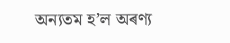অন্যতম হ’ল অৰণ্য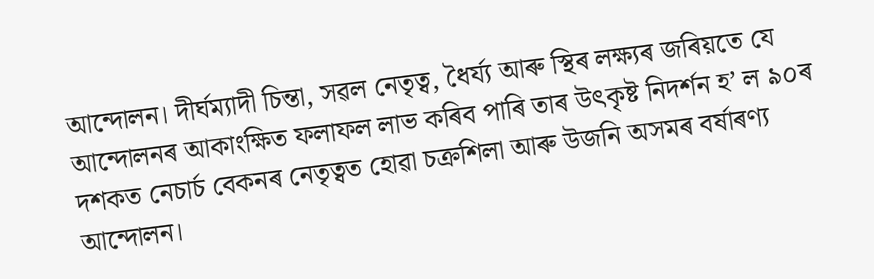আন্দোলন। দীৰ্ঘম্যাদী চিন্তা, সৱল নেতৃত্ব, ধৈৰ্য্য আৰু স্থিৰ লক্ষ্যৰ জৰিয়তে যে আন্দোলনৰ আকাংক্ষিত ফলাফল লাভ কৰিব পাৰি তাৰ উৎকৃষ্ট নিদৰ্শন হ’ ল ৯০ৰ দশকত নেচাৰ্চ বেকনৰ নেতৃত্বত হোৱা চক্ৰশিলা আৰু উজনি অসমৰ বৰ্ষাৰণ্য আন্দোলন।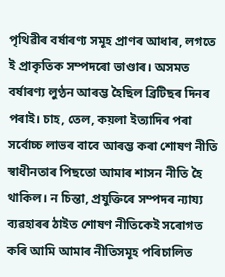পৃথিৱীৰ বৰ্ষাৰণ্য সমূহ প্ৰাণৰ আধাৰ, লগতে ই প্ৰাকৃতিক সম্পদৰো ভাণ্ডাৰ। অসমত বৰ্ষাৰণ্য লুণ্ঠন আৰম্ভ হৈছিল ব্ৰিটিছৰ দিনৰ পৰাই। চাহ, তেল, কয়লা ইত্যাদিৰ পৰা সৰ্বোচ্চ লাভৰ বাবে আৰম্ভ কৰা শোষণ নীতি স্বাধীনতাৰ পিছতো আমাৰ শাসন নীতি হৈ থাকিল। ন চিন্তা, প্ৰযুক্তিৰে সম্পদৰ ন্যায্য ব্যৱহাৰৰ ঠাইত শোষণ নীতিকেই সৰোগত কৰি আমি আমাৰ নীতিসমূহ পৰিচালিত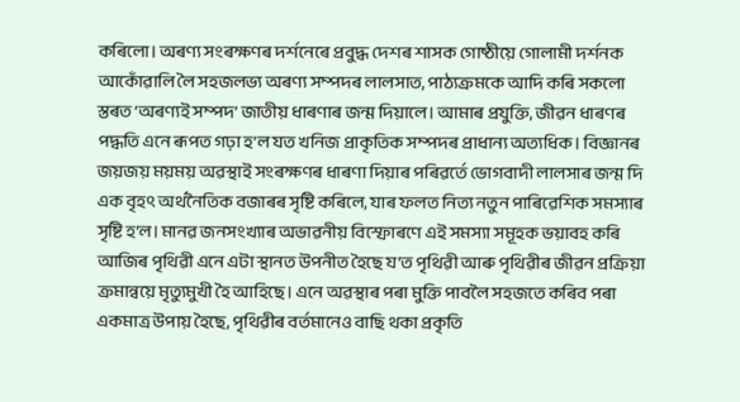কৰিলো। অৰণ্য সংৰক্ষণৰ দৰ্শনেৰে প্ৰবুদ্ধ দেশৰ শাসক গোষ্ঠীয়ে গোলামী দৰ্শনক আকোঁৱালি লৈ সহজলভ্য অৰণ্য সম্পদৰ লালসাত, পাঠ্যক্ৰমকে আদি কৰি সকলো স্তৰত ‘অৰণ্যই সম্পদ’ জাতীয় ধাৰণাৰ জন্ম দিয়ালে। আমাৰ প্ৰযুক্তি, জীৱন ধাৰণৰ পদ্ধতি এনে ৰূপত গঢ়া হ’ল যত খনিজ প্ৰাকৃতিক সম্পদৰ প্ৰাধান্য অত্যধিক। বিজ্ঞানৰ জয়জয় ময়ময় অৱস্থাই সংৰক্ষণৰ ধাৰণা দিয়াৰ পৰিৱৰ্তে ভোগবাদী লালসাৰ জন্ম দি এক বৃহৎ অৰ্থনৈতিক বজাৰৰ সৃষ্টি কৰিলে, যাৰ ফলত নিত্য নতুন পাৰিৱেশিক সমস্যাৰ সৃষ্টি হ’ল। মানৱ জনসংখ্যাৰ অভাৱনীয় বিস্ফোৰণে এই সমস্যা সমূহক ভয়াবহ কৰি আজিৰ পৃথিৱী এনে এটা স্থানত উপনীত হৈছে য’ত পৃথিৱী আৰু পৃথিৱীৰ জীৱন প্ৰক্ৰিয়া ক্ৰমান্বয়ে মৃত্যুমুখী হৈ আহিছে। এনে অৱস্থাৰ পৰা মুক্তি পাবলৈ সহজতে কৰিব পৰা একমাত্ৰ উপায় হৈছে, পৃথিৱীৰ বৰ্তমানেও বাছি থকা প্ৰকৃতি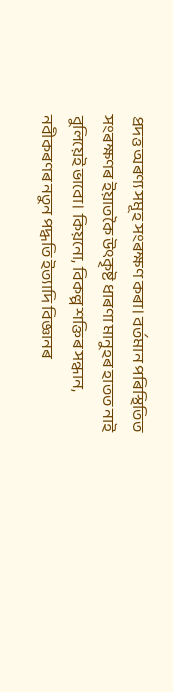প্ৰদত্ত অৰণ্য সমূহ সংৰক্ষণ কৰা। বৰ্তমান পৰিস্থিতিত সংৰক্ষণৰ ইয়াতকৈ উৎকৃষ্ট ধাৰণা মানুহৰ হাতত নাই বুলিয়েই ভাবো। কিয়নো, বিকল্প শক্তিৰ সন্ধান, নবীকৰণৰ নতুন পদ্ধতি ইত্যাদি বিজ্ঞানৰ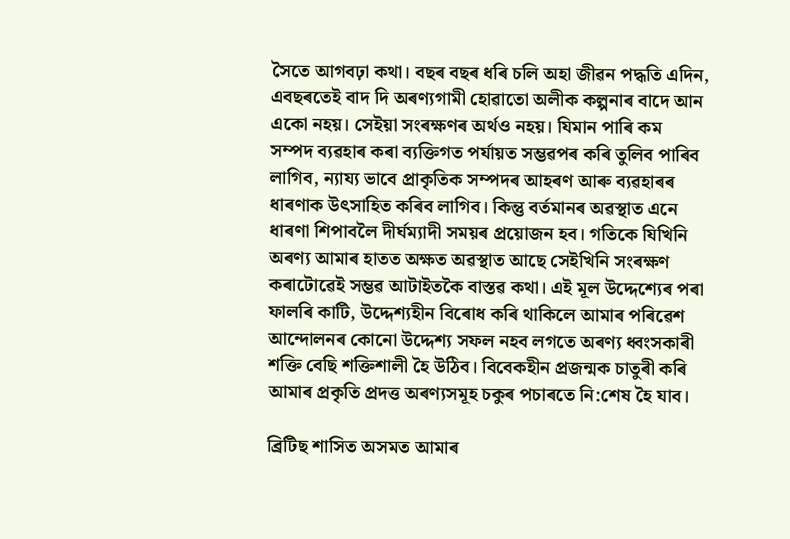সৈতে আগবঢ়া কথা। বছৰ বছৰ ধৰি চলি অহা জীৱন পদ্ধতি এদিন, এবছৰতেই বাদ দি অৰণ্যগামী হোৱাতো অলীক কল্পনাৰ বাদে আন একো নহয়। সেইয়া সংৰক্ষণৰ অৰ্থও নহয়। যিমান পাৰি কম সম্পদ ব্যৱহাৰ কৰা ব্যক্তিগত পৰ্যায়ত সম্ভৱপৰ কৰি তুলিব পাৰিব লাগিব, ন্যায্য ভাবে প্ৰাকৃতিক সম্পদৰ আহৰণ আৰু ব্যৱহাৰৰ ধাৰণাক উৎসাহিত কৰিব লাগিব। কিন্তু বৰ্তমানৰ অৱস্থাত এনে ধাৰণা শিপাবলৈ দীৰ্ঘম্যাদী সময়ৰ প্ৰয়োজন হব। গতিকে যিখিনি অৰণ্য আমাৰ হাতত অক্ষত অৱস্থাত আছে সেইখিনি সংৰক্ষণ কৰাটোৱেই সম্ভৱ আটাইতকৈ বাস্তৱ কথা। এই মূল উদ্দেশ্যেৰ পৰা ফালৰি কাটি, উদ্দেশ্যহীন বিৰোধ কৰি থাকিলে আমাৰ পৰিৱেশ আন্দোলনৰ কোনো উদ্দেশ্য সফল নহব লগতে অৰণ্য ধ্বংসকাৰী শক্তি বেছি শক্তিশালী হৈ উঠিব। বিবেকহীন প্ৰজন্মক চাতুৰী কৰি আমাৰ প্ৰকৃতি প্ৰদত্ত অৰণ্যসমূহ চকুৰ পচাৰতে নি:শেষ হৈ যাব।

ব্ৰিটিছ শাসিত অসমত আমাৰ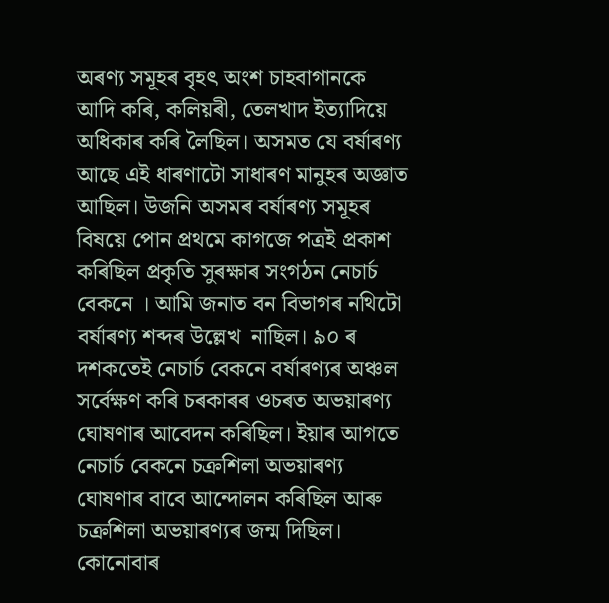অৰণ্য সমূহৰ বৃহৎ অংশ চাহবাগানকে আদি কৰি, কলিয়ৰী, তেলখাদ ইত্যাদিয়ে অধিকাৰ কৰি লৈছিল। অসমত যে বৰ্ষাৰণ্য আছে এই ধাৰণাটো সাধাৰণ মানুহৰ অজ্ঞাত আছিল। উজনি অসমৰ বৰ্ষাৰণ্য সমূহৰ বিষয়ে পোন প্ৰথমে কাগজে পত্ৰই প্ৰকাশ কৰিছিল প্ৰকৃতি সুৰক্ষাৰ সংগঠন নেচাৰ্চ বেকনে । আমি জনাত বন বিভাগৰ নথিটো বৰ্ষাৰণ্য শব্দৰ উল্লেখ  নাছিল। ৯০ ৰ দশকতেই নেচাৰ্চ বেকনে বৰ্ষাৰণ্যৰ অঞ্চল সৰ্বেক্ষণ কৰি চৰকাৰৰ ওচৰত অভয়াৰণ্য ঘোষণাৰ আবেদন কৰিছিল। ইয়াৰ আগতে নেচাৰ্চ বেকনে চক্ৰশিলা অভয়াৰণ্য ঘোষণাৰ বাবে আন্দোলন কৰিছিল আৰু চক্ৰশিলা অভয়াৰণ্যৰ জন্ম দিছিল।  কোনোবাৰ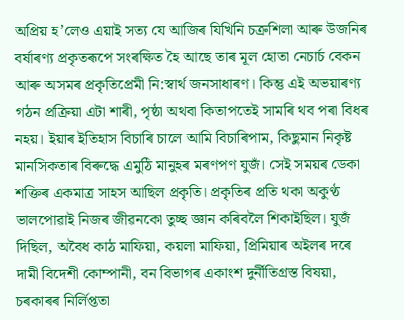অপ্ৰিয় হ’লেও এয়াই সত্য যে আজিৰ যিখিনি চক্ৰশিলা আৰু উজনিৰ বৰ্ষাৰণ্য প্ৰকৃতৰূপে সংৰক্ষিত হৈ আছে তাৰ মূল হোতা নেচাৰ্চ বেকন আৰু অসমৰ প্ৰকৃতিপ্ৰেমী নি:স্বাৰ্থ জনসাধাৰণ। কিন্তু এই অভয়াৰণ্য গঠন প্ৰক্ৰিয়া এটা শাৰী, পৃষ্ঠা অথবা কিতাপতেই সামৰি থব পৰা বিধৰ নহয়। ইয়াৰ ইতিহাস বিচাৰি চালে আমি বিচাৰিপাম, কিছুমান নিকৃষ্ট মানসিকতাৰ বিৰুদ্ধে এমুঠি মানুহৰ মৰণপণ যুজঁ। সেই সময়ৰ ডেকা শক্তিৰ একমাত্ৰ সাহস আছিল প্ৰকৃতি। প্ৰকৃতিৰ প্ৰতি থকা অকুণ্ঠ ভালপোৱাই নিজৰ জীৱনকো তুচ্ছ জ্ঞান কৰিবলৈ শিকাইছিল। যুজঁ দিছিল, অবৈধ কাঠ মাফিয়া, কয়লা মাফিয়া, প্ৰিমিয়াৰ অইলৰ দৰে দামী বিদেশী কোম্পানী, বন বিভাগৰ একাংশ দুৰ্নীতিগ্ৰস্ত বিষয়া, চৰকাৰৰ নিৰ্লিপ্ততা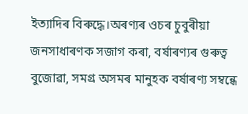ইত্যাদিৰ বিৰুদ্ধে।অৰণ্যৰ ওচৰ চুবুৰীয়া জনসাধাৰণক সজাগ কৰা, বৰ্ষাৰণ্যৰ গুৰুত্ব  বুজোৱা, সমগ্ৰ অসমৰ মানুহক বৰ্ষাৰণ্য সম্বন্ধে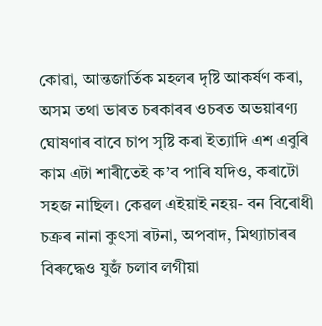কোৱা, আন্তজাৰ্তিক মহলৰ দৃষ্টি আকৰ্ষণ কৰা, অসম তথা ভাৰত চৰকাৰৰ ওচৰত অভয়াৰণ্য ঘোষণাৰ বাবে চাপ সৃষ্টি কৰা ইত্যাদি এশ এবুৰি কাম এটা শাৰীতেই ক’ব পাৰি যদিও, কৰাটো সহজ নাছিল। কেৱল এইয়াই নহয়- বন বিৰোধী চক্ৰৰ নানা কুৎসা ৰটনা, অপবাদ, মিথ্যাচাৰৰ বিৰুদ্ধেও যুজঁ চলাব লগীয়া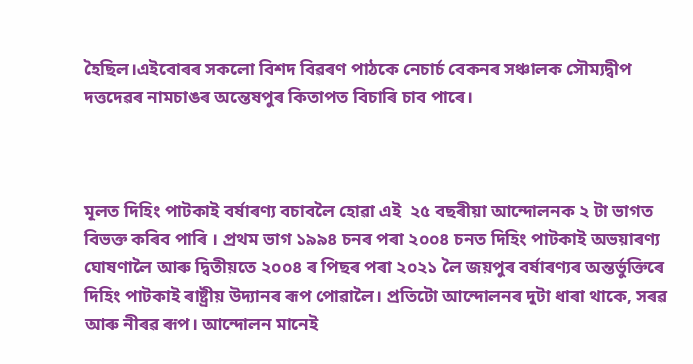হৈছিল।এইবোৰৰ সকলো বিশদ বিৱৰণ পাঠকে নেচাৰ্চ বেকনৰ সঞ্চালক সৌম্যদ্বীপ দত্তদেৱৰ নামচাঙৰ অন্তেষপুৰ কিতাপত বিচাৰি চাব পাৰে।



মূলত দিহিং পাটকাই বৰ্ষাৰণ্য বচাবলৈ হোৱা এই  ২৫ বছৰীয়া আন্দোলনক ২ টা ভাগত বিভক্ত কৰিব পাৰি । প্ৰথম ভাগ ১৯৯৪ চনৰ পৰা ২০০৪ চনত দিহিং পাটকাই অভয়াৰণ্য ঘোষণালৈ আৰু দ্বিতীয়তে ২০০৪ ৰ পিছৰ পৰা ২০২১ লৈ জয়পুৰ বৰ্ষাৰণ্যৰ অন্তৰ্ভুক্তিৰে দিহিং পাটকাই ৰাষ্ট্ৰীয় উদ্যানৰ ৰূপ পোৱালৈ। প্ৰতিটো আন্দোলনৰ দুটা ধাৰা থাকে, সৰৱ আৰু নীৰৱ ৰূপ। আন্দোলন মানেই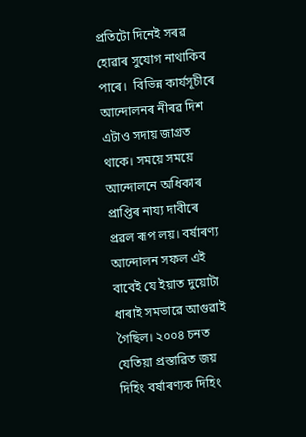প্ৰতিটো দিনেই সৰৱ হোৱাৰ সুযোগ নাথাকিব পাৰে।  বিভিন্ন কাৰ্যসূচীৰে আন্দোলনৰ নীৰৱ দিশ এটাও সদায় জাগ্ৰত থাকে। সময়ে সময়ে  আন্দোলনে অধিকাৰ প্ৰাপ্তিৰ নায্য দাবীৰে প্ৰৱল ৰূপ লয়। বৰ্ষাৰণ্য আন্দোলন সফল এই বাবেই যে ইয়াত দুয়োটা ধাৰাই সমভাৱে আগুৱাই গৈছিল। ২০০৪ চনত যেতিয়া প্ৰস্তাৱিত জয় দিহিং বৰ্ষাৰণ্যক দিহিং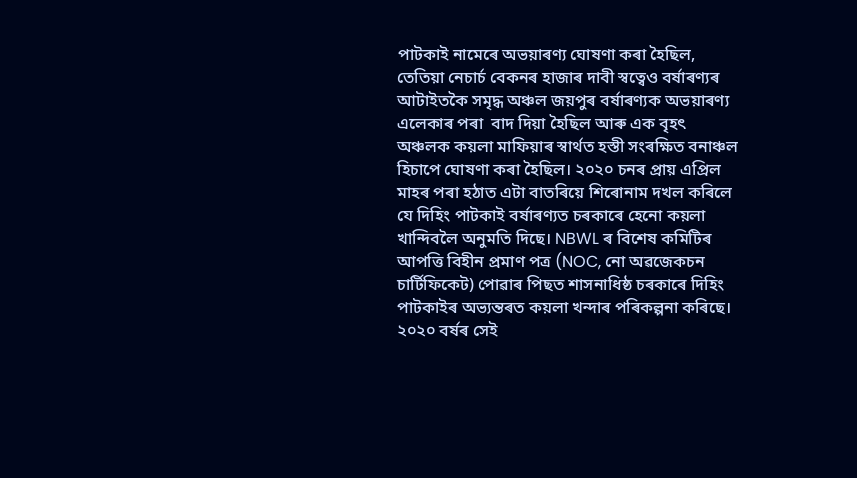পাটকাই নামেৰে অভয়াৰণ্য ঘোষণা কৰা হৈছিল, তেতিয়া নেচাৰ্চ বেকনৰ হাজাৰ দাবী স্বত্বেও বৰ্ষাৰণ্যৰ আটাইতকৈ সমৃদ্ধ অঞ্চল জয়পুৰ বৰ্ষাৰণ্যক অভয়াৰণ্য এলেকাৰ পৰা  বাদ দিয়া হৈছিল আৰু এক বৃহৎ অঞ্চলক কয়লা মাফিয়াৰ স্বাৰ্থত হস্তী সংৰক্ষিত বনাঞ্চল হিচাপে ঘোষণা কৰা হৈছিল। ২০২০ চনৰ প্ৰায় এপ্ৰিল মাহৰ পৰা হঠাত এটা বাতৰিয়ে শিৰোনাম দখল কৰিলে যে দিহিং পাটকাই বৰ্ষাৰণ্যত চৰকাৰে হেনো কয়লা খান্দিবলৈ অনুমতি দিছে। NBWL ৰ বিশেষ কমিটিৰ আপত্তি বিহীন প্ৰমাণ পত্ৰ (NOC, নো অৱজেকচন চাৰ্টিফিকেট) পোৱাৰ পিছত শাসনাধিষ্ঠ চৰকাৰে দিহিং পাটকাইৰ অভ্যন্তৰত কয়লা খন্দাৰ পৰিকল্পনা কৰিছে। ২০২০ বৰ্ষৰ সেই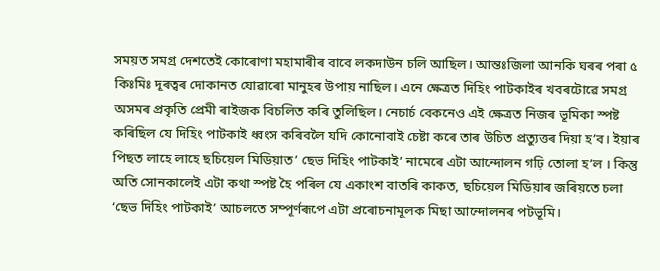সময়ত সমগ্ৰ দেশতেই কোৰোণা মহামাৰীৰ বাবে লকদাউন চলি আছিল। আন্তঃজিলা আনকি ঘৰৰ পৰা ৫ কিঃমিঃ দূৰত্বৰ দোকানত যোৱাৰো মানুহৰ উপায় নাছিল। এনে ক্ষেত্ৰত দিহিং পাটকাইৰ খবৰটোৱে সমগ্ৰ অসমৰ প্ৰকৃতি প্ৰেমী ৰাইজক বিচলিত কৰি তুলিছিল। নেচাৰ্চ বেকনেও এই ক্ষেত্ৰত নিজৰ ভূমিকা স্পষ্ট কৰিছিল যে দিহিং পাটকাই ধ্বংস কৰিবলৈ যদি কোনোবাই চেষ্টা কৰে তাৰ উচিত প্ৰত্যুত্তৰ দিয়া হ’ব। ইয়াৰ পিছত লাহে লাহে ছচিয়েল মিডিয়াত’ ছেভ দিহিং পাটকাই’ নামেৰে এটা আন্দোলন গঢ়ি তোলা হ’ল । কিন্তু অতি সোনকালেই এটা কথা স্পষ্ট হৈ পৰিল যে একাংশ বাতৰি কাকত, ছচিয়েল মিডিয়াৰ জৰিয়তে চলা ‘ছেভ দিহিং পাটকাই’ আচলতে সম্পূৰ্ণৰূপে এটা প্ৰৰোচনামূলক মিছা আন্দোলনৰ পটভূমি।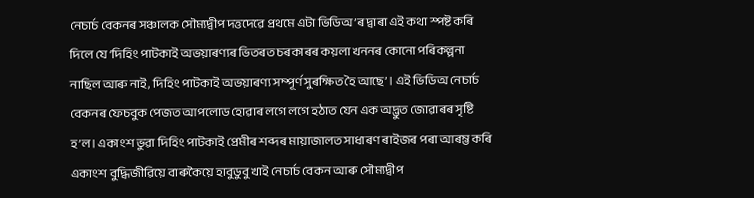নেচাৰ্চ বেকনৰ সঞ্চালক সৌম্যদ্বীপ দত্তদেৱে প্ৰথমে এটা ভিডিঅ’ৰ দ্বাৰা এই কথা স্পষ্ট কৰি দিলে যে ‘দিহিং পাটকাই অভয়াৰণ্যৰ ভিতৰত চৰকাৰৰ কয়লা খননৰ কোনো পৰিকল্পনা নাছিল আৰু নাই, দিহিং পাটকাই অভয়াৰণ্য সম্পূৰ্ণ সুৰক্ষিত হৈ আছে’ । এই ভিডিঅ নেচাৰ্চ বেকনৰ ফেচবুক পেজত আপলোড হোৱাৰ লগে লগে হঠাত যেন এক অদ্ভুত জোৱাৰৰ সৃষ্টি হ’ল। একাংশ ভুৱা দিহিং পাটকাই প্ৰেমীৰ শব্দৰ মায়াজালত সাধাৰণ ৰাইজৰ পৰা আৰম্ভ কৰি একাংশ বুদ্ধিজীৱিয়ে বাৰুকৈয়ে হাবুডুবু খাই নেচাৰ্চ বেকন আৰু সৌম্যদ্বীপ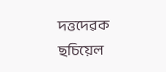দত্তদেৱক ছচিয়েল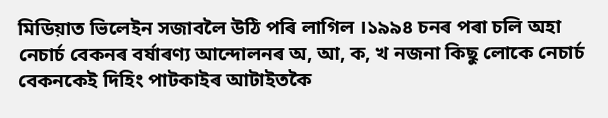মিডিয়াত ভিলেইন সজাবলৈ উঠি পৰি লাগিল ।১৯৯৪ চনৰ পৰা চলি অহা নেচাৰ্চ বেকনৰ বৰ্ষাৰণ্য আন্দোলনৰ অ, আ, ক, খ নজনা কিছু লোকে নেচাৰ্চ বেকনকেই দিহিং পাটকাইৰ আটাইতকৈ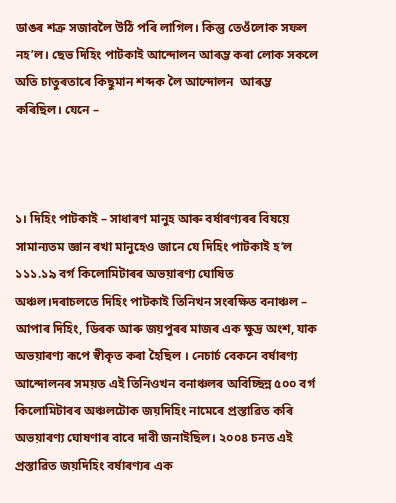ডাঙৰ শত্ৰু সজাবলৈ উঠি পৰি লাগিল। কিন্তু তেওঁলোক সফল নহ’ল। ছেভ দিহিং পাটকাই আন্দোলন আৰম্ভ কৰা লোক সকলে অতি চাতুৰতাৰে কিছুমান শব্দক লৈ আন্দোলন  আৰম্ভ কৰিছিল। যেনে –



১। দিহিং পাটকাই – সাধাৰণ মানুহ আৰু বৰ্ষাৰণ্যৰৰ বিষয়ে সামান্যতম জ্ঞান ৰখা মানুহেও জানে যে দিহিং পাটকাই হ’ল ১১১.১৯ বৰ্গ কিলোমিটাৰৰ অভয়াৰণ্য ঘোষিত অঞ্চল।দৰাচলতে দিহিং পাটকাই তিনিখন সংৰক্ষিত বনাঞ্চল – আপাৰ দিহিং, ডিৰক আৰু জয়পুৰৰ মাজৰ এক ক্ষুদ্ৰ অংশ, যাক অভয়াৰণ্য ৰূপে স্বীকৃত কৰা হৈছিল । নেচাৰ্চ বেকনে বৰ্ষাৰণ্য আন্দোলনৰ সময়ত এই তিনিওখন বনাঞ্চলৰ অবিচ্ছিন্ন ৫০০ বৰ্গ কিলোমিটাৰৰ অঞ্চলটোক জয়দিহিং নামেৰে প্ৰস্তাৱিত কৰি অভয়াৰণ্য ঘোষণাৰ বাবে দাবী জনাইছিল। ২০০৪ চনত এই প্ৰস্তাৱিত জয়দিহিং বৰ্ষাৰণ্যৰ এক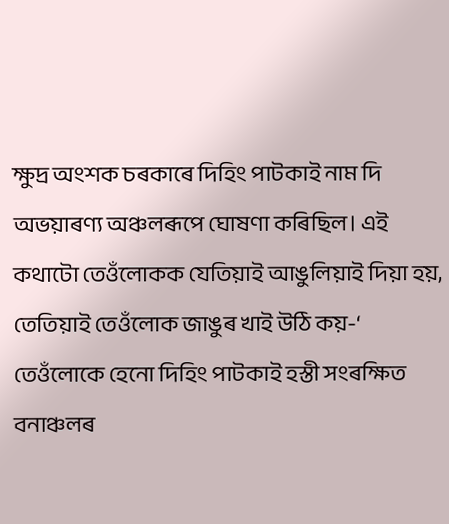ক্ষুদ্ৰ অংশক চৰকাৰে দিহিং পাটকাই নাম দি অভয়াৰণ্য অঞ্চলৰূপে ঘোষণা কৰিছিল। এই কথাটো তেওঁলোকক যেতিয়াই আঙুলিয়াই দিয়া হয়, তেতিয়াই তেওঁলোক জাঙুৰ খাই উঠি কয়-‘ তেওঁলোকে হেনো দিহিং পাটকাই হস্তী সংৰক্ষিত বনাঞ্চলৰ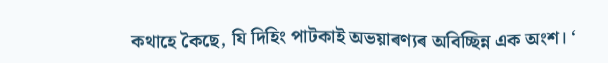কথাহে কৈছে, যি দিহিং পাটকাই অভয়াৰণ্যৰ অবিচ্ছিন্ন এক অংশ। ‘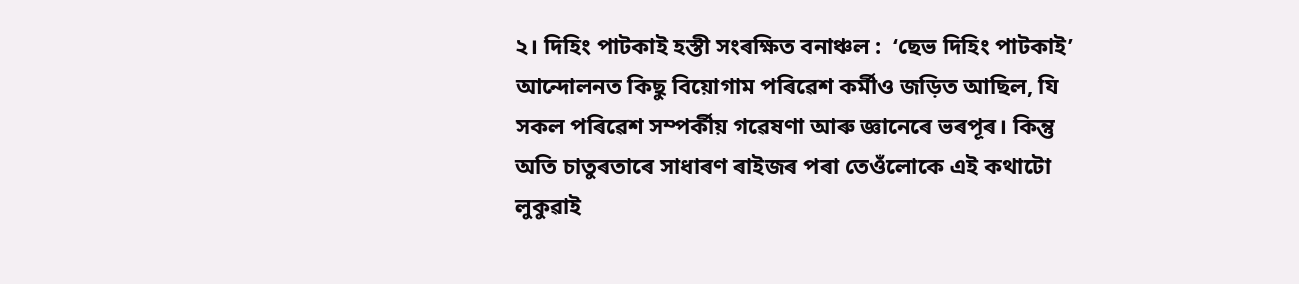২। দিহিং পাটকাই হস্তী সংৰক্ষিত বনাঞ্চল :  ‘ছেভ দিহিং পাটকাই’ আন্দোলনত কিছু বিয়োগাম পৰিৱেশ কৰ্মীও জড়িত আছিল, যি সকল পৰিৱেশ সম্পৰ্কীয় গৱেষণা আৰু জ্ঞানেৰে ভৰপূৰ। কিন্তু অতি চাতুৰতাৰে সাধাৰণ ৰাইজৰ পৰা তেওঁলোকে এই কথাটো লুকুৱাই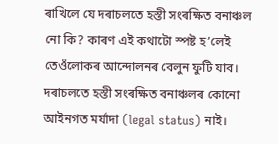ৰাখিলে যে দৰাচলতে হস্তী সংৰক্ষিত বনাঞ্চল নো কি? কাৰণ এই কথাটো স্পষ্ট হ’লেই তেওঁলোকৰ আন্দোলনৰ বেলুন ফুটি যাব। দৰাচলতে হস্তী সংৰক্ষিত বনাঞ্চলৰ কোনো আইনগত মৰ্যাদা (legal status) নাই।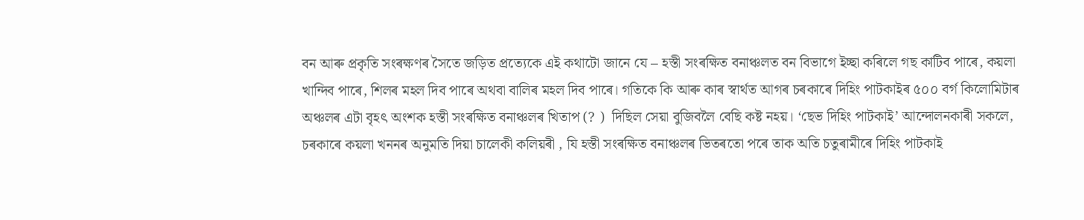বন আৰু প্ৰকৃতি সংৰক্ষণৰ সৈতে জড়িত প্ৰত্যেকে এই কথাটো জানে যে – হস্তী সংৰক্ষিত বনাঞ্চলত বন বিভাগে ইচ্ছা কৰিলে গছ কাটিব পাৰে, কয়লা খান্দিব পাৰে, শিলৰ মহল দিব পাৰে অথবা বালিৰ মহল দিব পাৰে। গতিকে কি আৰু কাৰ স্বাৰ্থত আগৰ চৰকাৰে দিহিং পাটকাইৰ ৫০০ বৰ্গ কিলোমিটাৰ অঞ্চলৰ এটা বৃহৎ অংশক হস্তী সংৰক্ষিত বনাঞ্চলৰ খিতাপ (? )  দিছিল সেয়া বুজিবলৈ বেছি কষ্ট নহয়। ‘ছেভ দিহিং পাটকাই’ আন্দোলনকাৰী সকলে, চৰকাৰে কয়লা খননৰ অনুমতি দিয়া চালেকী কলিয়ৰী , যি হস্তী সংৰক্ষিত বনাঞ্চলৰ ভিতৰতো পৰে তাক অতি চতুৰামীৰে দিহিং পাটকাই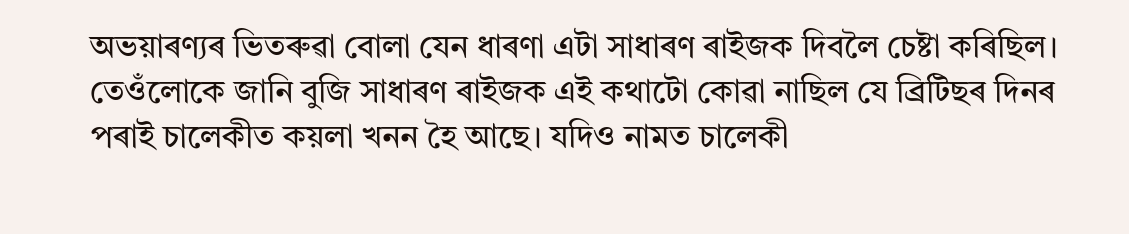অভয়াৰণ্যৰ ভিতৰুৱা বোলা যেন ধাৰণা এটা সাধাৰণ ৰাইজক দিবলৈ চেষ্টা কৰিছিল। তেওঁলোকে জানি বুজি সাধাৰণ ৰাইজক এই কথাটো কোৱা নাছিল যে ব্ৰিটিছৰ দিনৰ পৰাই চালেকীত কয়লা খনন হৈ আছে। যদিও নামত চালেকী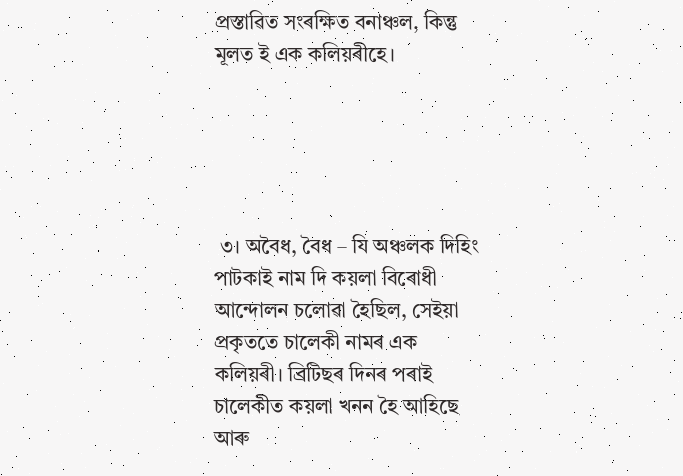প্ৰস্তাৱিত সংৰক্ষিত বনাঞ্চল, কিন্তু মূলত ই এক কলিয়ৰীহে।





 ৩। অবৈধ, বৈধ – যি অঞ্চলক দিহিং পাটকাই নাম দি কয়লা বিৰোধী আন্দোলন চলোৱা হৈছিল, সেইয়া প্ৰকৃততে চালেকী নামৰ এক কলিয়ৰী। ব্ৰিটিছৰ দিনৰ পৰাই চালেকীত কয়লা খনন হৈ আহিছে আৰু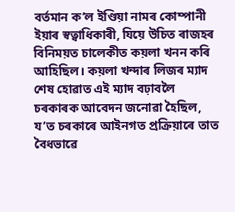বৰ্তমান ক’ল ইণ্ডিয়া নামৰ কোম্পানী ইয়াৰ স্বত্বাধিকাৰী, যিয়ে উচিত ৰাজহৰ বিনিময়ত চালেকীত কয়লা খনন কৰি আহিছিল। কয়লা খন্দাৰ লিজৰ ম্যাদ শেষ হোৱাত এই ম্যাদ বঢ়াবলৈ চৰকাৰক আবেদন জনোৱা হৈছিল, য’ত চৰকাৰে আইনগত প্ৰক্ৰিয়াৰে তাত বৈধভাৱে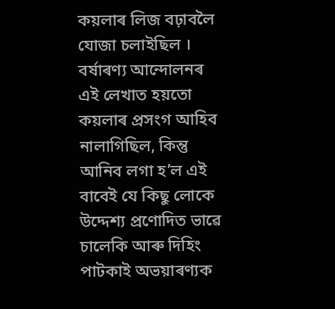কয়লাৰ লিজ বঢ়াবলৈ যোজা চলাইছিল । বৰ্ষাৰণ্য আন্দোলনৰ এই লেখাত হয়তো কয়লাৰ প্ৰসংগ আহিব নালাগিছিল, কিন্তু আনিব লগা হ’ল এই বাবেই যে কিছু লোকে উদ্দেশ্য প্ৰণোদিত ভাৱে চালেকি আৰু দিহিং পাটকাই অভয়াৰণ্যক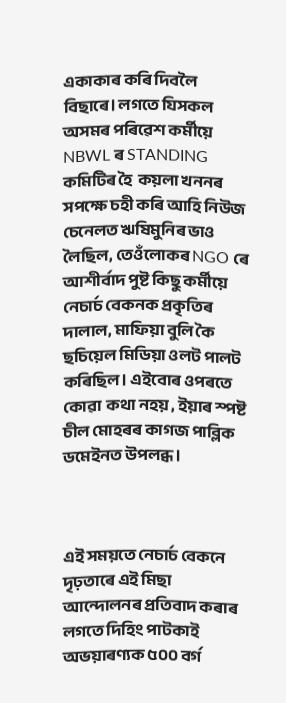একাকাৰ কৰি দিবলৈ বিছাৰে। লগতে যিসকল অসমৰ পৰিৱেশ কৰ্মীয়ে NBWL ৰ STANDING কমিটিৰ হৈ  কয়লা খননৰ সপক্ষে চহী কৰি আহি নিউজ চেনেলত ঋষিমুনিৰ ভাও লৈছিল, তেওঁলোকৰ NGO ৰে আশীৰ্বাদ পুষ্ট কিছু কৰ্মীয়ে নেচাৰ্চ বেকনক প্ৰকৃতিৰ দালাল, মাফিয়া বুলি কৈ ছচিয়েল মিডিয়া ওলট পালট কৰিছিল। এইবোৰ ওপৰতে কোৱা  কথা নহয় , ইয়াৰ স্পষ্ট চীল মোহৰৰ কাগজ পাব্লিক ডমেইনত উপলব্ধ।



এই সময়তে নেচাৰ্চ বেকনে দৃঢ়তাৰে এই মিছা আন্দোলনৰ প্ৰতিবাদ কৰাৰ লগতে দিহিং পাটকাই অভয়াৰণ্যক ৫০০ বৰ্গ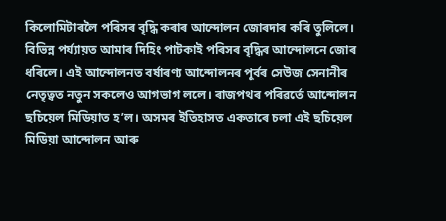কিলোমিটাৰলৈ পৰিসৰ বৃদ্ধি কৰাৰ আন্দোলন জোৰদাৰ কৰি তুলিলে। বিভিন্ন পৰ্য্যায়ত আমাৰ দিহিং পাটকাই পৰিসৰ বৃদ্ধিৰ আন্দোলনে জোৰ ধৰিলে। এই আন্দোলনত বৰ্ষাৰণ্য আন্দোলনৰ পূৰ্বৰ সেউজ সেনানীৰ নেতৃত্বত নতুন সকলেও আগভাগ ললে। ৰাজপথৰ পৰিৱৰ্তে আন্দোলন ছচিয়েল মিডিয়াত হ’ল। অসমৰ ইতিহাসত একতাৰে চলা এই ছচিয়েল মিডিয়া আন্দোলন আৰু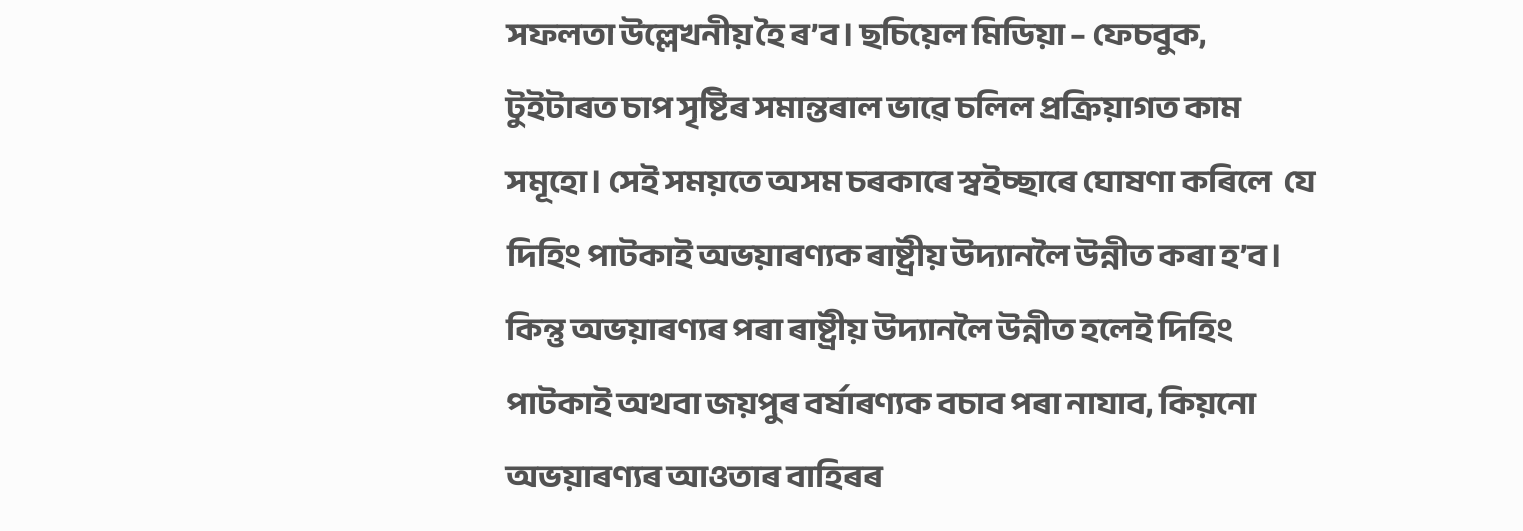সফলতা উল্লেখনীয় হৈ ৰ’ব। ছচিয়েল মিডিয়া – ফেচবুক, টুইটাৰত চাপ সৃষ্টিৰ সমান্তৰাল ভাৱে চলিল প্ৰক্ৰিয়াগত কাম সমূহো। সেই সময়তে অসম চৰকাৰে স্বইচ্ছাৰে ঘোষণা কৰিলে  যে দিহিং পাটকাই অভয়াৰণ্যক ৰাষ্ট্ৰীয় উদ্যানলৈ উন্নীত কৰা হ’ব। কিন্তু অভয়াৰণ্যৰ পৰা ৰাষ্ট্ৰীয় উদ্যানলৈ উন্নীত হলেই দিহিং পাটকাই অথবা জয়পুৰ বৰ্ষাৰণ্যক বচাব পৰা নাযাব, কিয়নো অভয়াৰণ্যৰ আওতাৰ বাহিৰৰ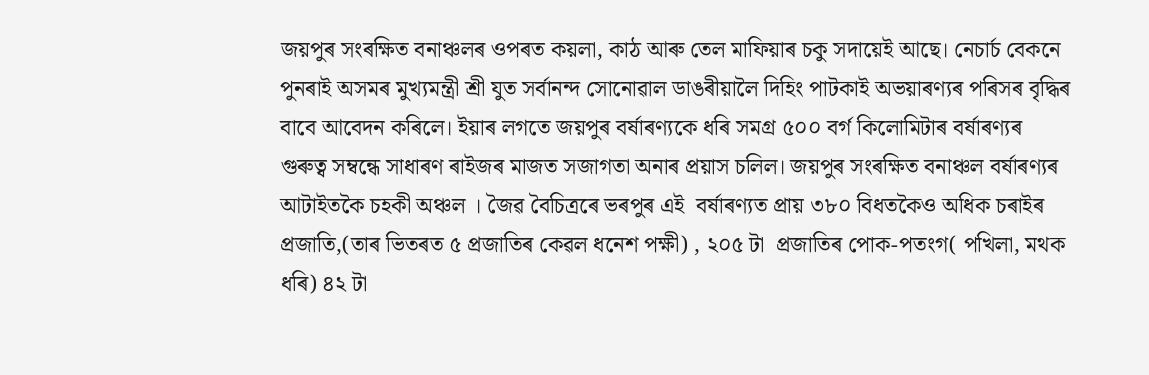জয়পুৰ সংৰক্ষিত বনাঞ্চলৰ ওপৰত কয়লা, কাঠ আৰু তেল মাফিয়াৰ চকু সদায়েই আছে। নেচাৰ্চ বেকনে পুনৰাই অসমৰ মুখ্যমন্ত্ৰী শ্ৰী যুত সৰ্বানন্দ সোনোৱাল ডাঙৰীয়ালৈ দিহিং পাটকাই অভয়াৰণ্যৰ পৰিসৰ বৃদ্ধিৰ বাবে আবেদন কৰিলে। ইয়াৰ লগতে জয়পুৰ বৰ্ষাৰণ্যকে ধৰি সমগ্ৰ ৫০০ বৰ্গ কিলোমিটাৰ বৰ্ষাৰণ্যৰ গুৰুত্ব সম্বন্ধে সাধাৰণ ৰাইজৰ মাজত সজাগতা অনাৰ প্ৰয়াস চলিল। জয়পুৰ সংৰক্ষিত বনাঞ্চল বৰ্ষাৰণ্যৰ আটাইতকৈ চহকী অঞ্চল । জৈৱ বৈচিত্ৰৰে ভৰপুৰ এই  বৰ্ষাৰণ্যত প্ৰায় ৩৮০ বিধতকৈও অধিক চৰাইৰ প্ৰজাতি,(তাৰ ভিতৰত ৫ প্ৰজাতিৰ কেৱল ধনেশ পক্ষী) , ২০৫ টা  প্ৰজাতিৰ পোক-পতংগ( পখিলা, মথক ধৰি) ৪২ টা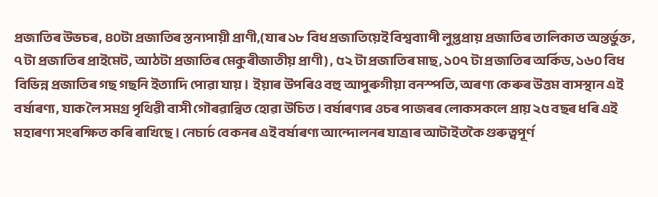প্ৰজাতিৰ উভচৰ, ৪০টা প্ৰজাতিৰ স্তন্যপায়ী প্ৰাণী,(যাৰ ১৮ বিধ প্ৰজাতিয়েই বিশ্বব্যাপী লুপ্তপ্ৰায় প্ৰজাতিৰ তালিকাত অন্তৰ্ভুক্ত, ৭ টা প্ৰজাতিৰ প্ৰাইমেট, আঠটা প্ৰজাতিৰ মেকুৰীজাতীয় প্ৰাণী) , ৫২ টা প্ৰজাতিৰ মাছ, ১০৭ টা প্ৰজাতিৰ অৰ্কিড, ১৬০ বিধ বিভিন্ন প্ৰজাতিৰ গছ গছনি ইত্যাদি পোৱা যায়।  ইয়াৰ উপৰিও বহু আপুৰুগীয়া বনস্পতি, অৰণ্য কেৰুৰ উত্তম বাসস্থান এই বৰ্ষাৰণ্য, যাক লৈ সমগ্ৰ পৃথিৱী বাসী গৌৰৱান্বিত হোৱা উচিত। বৰ্ষাৰণ্যৰ ওচৰ পাজৰৰ লোকসকলে প্ৰায় ২৫ বছৰ ধৰি এই মহাৰণ্য সংৰক্ষিত কৰি ৰাখিছে। নেচাৰ্চ বেকনৰ এই বৰ্ষাৰণ্য আন্দোলনৰ যাত্ৰাৰ আটাইতকৈ গুৰুত্বপূৰ্ণ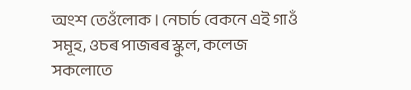অংশ তেওঁলোক । নেচাৰ্চ বেকনে এই গাওঁ সমূহ, ওচৰ পাজৰৰ স্কুল, কলেজ সকলোতে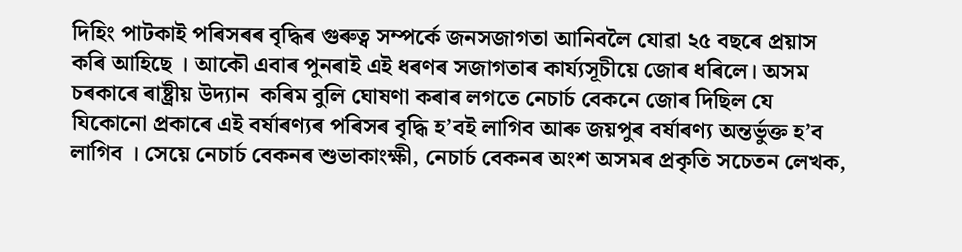দিহিং পাটকাই পৰিসৰৰ বৃদ্ধিৰ গুৰুত্ব সম্পৰ্কে জনসজাগতা আনিবলৈ যোৱা ২৫ বছৰে প্ৰয়াস কৰি আহিছে । আকৌ এবাৰ পুনৰাই এই ধৰণৰ সজাগতাৰ কাৰ্য্যসূচীয়ে জোৰ ধৰিলে। অসম চৰকাৰে ৰাষ্ট্ৰীয় উদ্যান  কৰিম বুলি ঘোষণা কৰাৰ লগতে নেচাৰ্চ বেকনে জোৰ দিছিল যে যিকোনো প্ৰকাৰে এই বৰ্ষাৰণ্যৰ পৰিসৰ বৃদ্ধি হ’বই লাগিব আৰু জয়পুৰ বৰ্ষাৰণ্য অন্তৰ্ভুক্ত হ’ব লাগিব । সেয়ে নেচাৰ্চ বেকনৰ শুভাকাংক্ষী, নেচাৰ্চ বেকনৰ অংশ অসমৰ প্ৰকৃতি সচেতন লেখক,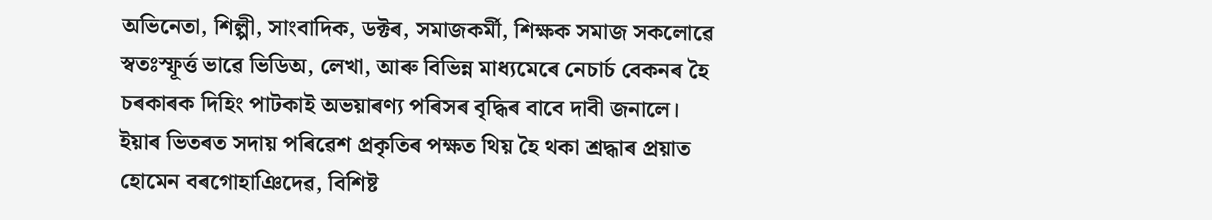অভিনেতা, শিল্পী, সাংবাদিক, ডক্টৰ, সমাজকৰ্মী, শিক্ষক সমাজ সকলোৱে স্বতঃস্ফূৰ্ত্ত ভাৱে ভিডিঅ, লেখা, আৰু বিভিন্ন মাধ্যমেৰে নেচাৰ্চ বেকনৰ হৈ চৰকাৰক দিহিং পাটকাই অভয়াৰণ্য পৰিসৰ বৃদ্ধিৰ বাবে দাবী জনালে। ইয়াৰ ভিতৰত সদায় পৰিৱেশ প্ৰকৃতিৰ পক্ষত থিয় হৈ থকা শ্ৰদ্ধাৰ প্ৰয়াত হোমেন বৰগোহাঞিদেৱ, বিশিষ্ট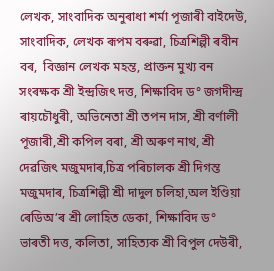লেখক, সাংবাদিক অনুৰাধা শৰ্মা পূজাৰী বাইদেউ, সাংবাদিক, লেখক ৰূপম বৰুৱা, চিত্ৰশিল্পী ৰবীন বৰ,  বিজ্ঞান লেখক মহন্ত, প্ৰাক্তন মুখ্য বন সংৰক্ষক শ্ৰী ইন্দ্ৰজিৎ দত্ত, শিক্ষাবিদ ড° জগদীন্দ্ৰ ৰায়চৌধুৰী, অভিনেতা শ্ৰী তপন দাস, শ্ৰী বৰ্ণালী পূজাৰী,শ্ৰী কপিল বৰা, শ্ৰী অৰুণ নাথ, শ্ৰী দেৱজিৎ মজুমদাৰ,চিত্ৰ পৰিচালক শ্ৰী দিগন্ত মজুমদাৰ, চিত্ৰশিল্পী শ্ৰী দাদুল চলিহা,অল ইণ্ডিয়া ৰেডিঅ’ৰ শ্ৰী লোহিত ডেকা, শিক্ষাবিদ ড° ভাৰতী দত্ত, কলিতা, সাহিত্যক শ্ৰী বিপুল দেউৰী,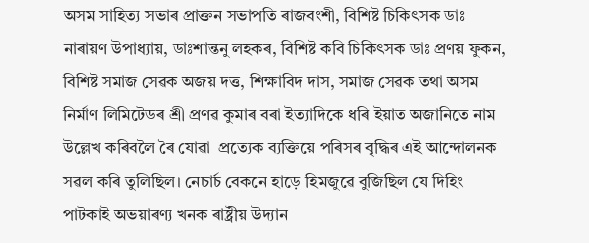অসম সাহিত্য সভাৰ প্ৰাক্তন সভাপতি ৰাজবংশী, বিশিষ্ট চিকিৎসক ডাঃ নাৰায়ণ উপাধ্যায়, ডাঃশান্তনু লহকৰ, বিশিষ্ট কবি চিকিৎসক ডাঃ প্ৰণয় ফুকন, বিশিষ্ট সমাজ সেৱক অজয় দত্ত, শিক্ষাবিদ দাস, সমাজ সেৱক তথা অসম নিৰ্মাণ লিমিটেডৰ শ্ৰী প্ৰণৱ কুমাৰ বৰা ইত্যাদিকে ধৰি ইয়াত অজানিতে নাম উল্লেখ কৰিবলৈ ৰৈ যোৱা  প্ৰত্যেক ব্যক্তিয়ে পৰিসৰ বৃদ্ধিৰ এই আন্দোলনক সৱল কৰি তুলিছিল। নেচাৰ্চ বেকনে হাড়ে হিমজুৱে বুজিছিল যে দিহিং পাটকাই অভয়াৰণ্য খনক ৰাষ্ট্ৰীয় উদ্যান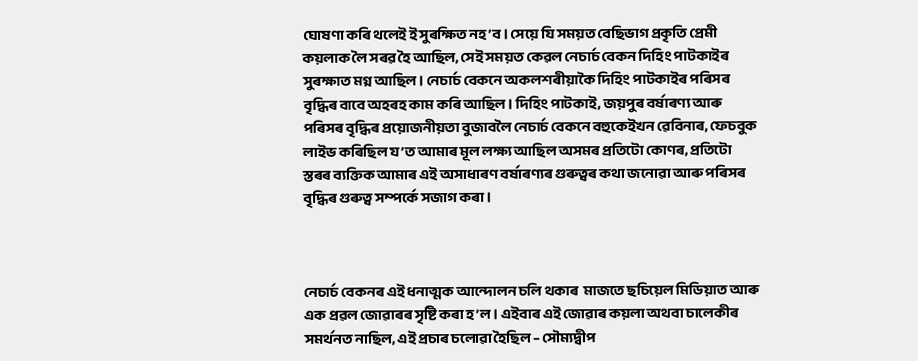ঘোষণা কৰি থলেই ই সুৰক্ষিত নহ’ব। সেয়ে যি সময়ত বেছিভাগ প্ৰকৃতি প্ৰেমী কয়লাক লৈ সৰৱ হৈ আছিল, সেই সময়ত কেৱল নেচাৰ্চ বেকন দিহিং পাটকাইৰ সুৰক্ষাত মগ্ন আছিল। নেচাৰ্চ বেকনে অকলশৰীয়াকৈ দিহিং পাটকাইৰ পৰিসৰ বৃদ্ধিৰ বাবে অহৰহ কাম কৰি আছিল। দিহিং পাটকাই, জয়পুৰ বৰ্ষাৰণ্য আৰু পৰিসৰ বৃদ্ধিৰ প্ৰয়োজনীয়তা বুজাবলৈ নেচাৰ্চ বেকনে বহুকেইখন ৱেবিনাৰ, ফেচবুক লাইভ কৰিছিল য’ত আমাৰ মূল লক্ষ্য আছিল অসমৰ প্ৰতিটো কোণৰ, প্ৰতিটো স্তৰৰ ব্যক্তিক আমাৰ এই অসাধাৰণ বৰ্ষাৰণ্যৰ গুৰুত্বৰ কথা জনোৱা আৰু পৰিসৰ বৃদ্ধিৰ গুৰুত্ব সম্পৰ্কে সজাগ কৰা।



নেচাৰ্চ বেকনৰ এই ধনাত্মক আন্দোলন চলি থকাৰ  মাজতে ছচিয়েল মিডিয়াত আৰু এক প্ৰৱল জোৱাৰৰ সৃষ্টি কৰা হ’ল। এইবাৰ এই জোৱাৰ কয়লা অথবা চালেকীৰ সমৰ্থনত নাছিল, এই প্ৰচাৰ চলোৱা হৈছিল – সৌম্যদ্বীপ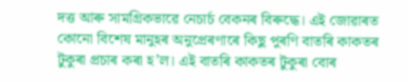দত্ত আৰু সামগ্ৰিকভাৱে নেচাৰ্চ বেকনৰ বিৰুদ্ধে। এই জোৱাৰত কোনো বিশেষ মানুহৰ অনুপ্ৰেৰণাৰে কিছু পুৰণি বাতৰি কাকতৰ  টুকুৰা প্ৰচাৰ কৰা হ’ল। এই বাতৰি কাকতৰ টুকুৰা বোৰ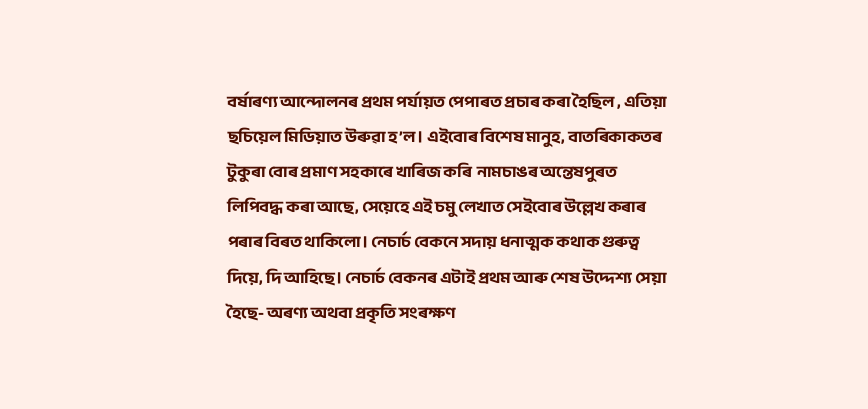বৰ্ষাৰণ্য আন্দোলনৰ প্ৰথম পৰ্যায়ত পেপাৰত প্ৰচাৰ কৰা হৈছিল , এতিয়া ছচিয়েল মিডিয়াত উৰুৱা হ’ল। এইবোৰ বিশেষ মানুহ, বাতৰিকাকতৰ  টুকুৰা বোৰ প্ৰমাণ সহকাৰে খাৰিজ কৰি  নামচাঙৰ অন্তেষপুৰত  লিপিবদ্ধ কৰা আছে, সেয়েহে এই চমু লেখাত সেইবোৰ উল্লেখ কৰাৰ পৰাৰ বিৰত থাকিলো। নেচাৰ্চ বেকনে সদায় ধনাত্মক কথাক গুৰুত্ব দিয়ে, দি আহিছে। নেচাৰ্চ বেকনৰ এটাই প্ৰথম আৰু শেষ উদ্দেশ্য সেয়া হৈছে- অৰণ্য অথবা প্ৰকৃতি সংৰক্ষণ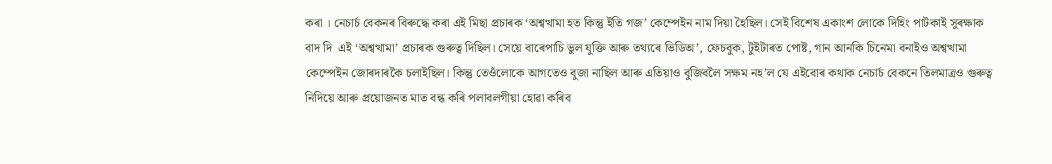কৰা । নেচাৰ্চ বেকনৰ বিৰুদ্ধে কৰা এই মিছা প্ৰচাৰক ‘অশ্বত্থামা হত কিন্তু ইতি গজ’ কেম্পেইন নাম দিয়া হৈছিল। সেই বিশেষ একাংশ লোকে দিহিং পাটকাই সুৰক্ষাক বাদ দি  এই ‘অশ্বত্থামা’ প্ৰচাৰক গুৰুত্ব দিছিল। সেয়ে বাৰেপাচি ভুল যুক্তি আৰু তথ্যৰে ভিডিঅ’, ফেচবুক, টুইটাৰত পোষ্ট, গান আনকি চিনেমা বনাইও অশ্বত্থামা কেম্পেইন জোৰদাৰকৈ চলাইছিল। কিন্তু তেওঁলোকে আগতেও বুজা নাছিল আৰু এতিয়াও বুজিবলৈ সক্ষম নহ’ল যে এইবোৰ কথাক নেচাৰ্চ বেকনে তিলমাত্ৰও গুৰুত্ব নিদিয়ে আৰু প্ৰয়োজনত মাত বন্ধ কৰি পলাবলগীয়া হোৱা কৰিব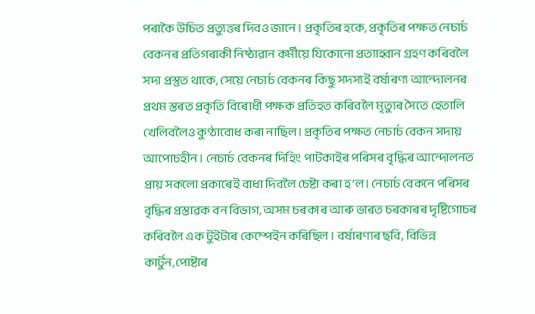পৰাকৈ উচিত প্ৰত্যুত্তৰ দিবও জানে। প্ৰকৃতিৰ হকে, প্ৰকৃতিৰ পক্ষত নেচাৰ্চ বেকনৰ প্ৰতিগৰাকী নিষ্ঠাৱান কৰ্মীয়ে যিকোনো প্ৰত্যাহ্বান গ্ৰহণ কৰিবলৈ সদা প্ৰস্তুত থাকে, সেয়ে নেচাৰ্চ বেকনৰ কিছু সদস্যই বৰ্ষাৰণ্য আন্দোলনৰ প্ৰথম স্তৰত প্ৰকৃতি বিৰোধী পক্ষক প্ৰতিহত কৰিবলৈ মৃত্যুৰ সৈতে হেতালি খেলিবলৈও কুণ্ঠাবোধ কৰা নাছিল। প্ৰকৃতিৰ পক্ষত নেচাৰ্চ বেকন সদায় আপোচহীন। নেচাৰ্চ বেকনৰ দিহিং পাটকাইৰ পৰিসৰ বৃদ্ধিৰ আন্দোলনত প্ৰায় সকলো প্ৰকাৰেই বাধা দিবলৈ চেষ্টা কৰা হ’ল। নেচাৰ্চ বেকনে পৰিসৰ বৃদ্ধিৰ প্ৰস্তাৱক বন বিভাগ, অসম চৰকাৰ আৰু ভাৰত চৰকাৰৰ দৃষ্টিগোচৰ কৰিবলৈ এক টুইটাৰ কেম্পেইন কৰিছিল । বৰ্ষাৰণ্যৰ ছবি, বিভিন্ন কাৰ্টুন,পোষ্টাৰ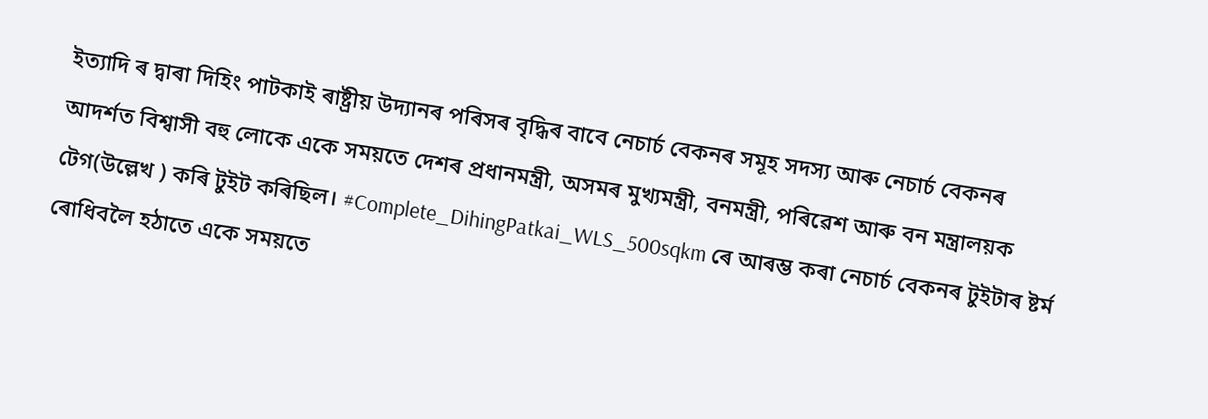ইত্যাদি ৰ দ্বাৰা দিহিং পাটকাই ৰাষ্ট্ৰীয় উদ্যানৰ পৰিসৰ বৃদ্ধিৰ বাবে নেচাৰ্চ বেকনৰ সমূহ সদস্য আৰু নেচাৰ্চ বেকনৰ আদৰ্শত বিশ্বাসী বহু লোকে একে সময়তে দেশৰ প্ৰধানমন্ত্ৰী, অসমৰ মুখ্যমন্ত্ৰী, বনমন্ত্ৰী, পৰিৱেশ আৰু বন মন্ত্ৰালয়ক টেগ(উল্লেখ ) কৰি টুইট কৰিছিল। #Complete_DihingPatkai_WLS_500sqkm ৰে আৰম্ভ কৰা নেচাৰ্চ বেকনৰ টুইটাৰ ষ্টৰ্ম ৰোধিবলৈ হঠাতে একে সময়তে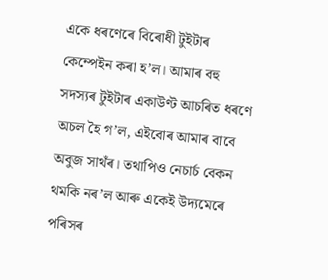একে ধৰণেৰে বিৰোধী টুইটাৰ কেম্পেইন কৰা হ’ল। আমাৰ বহু সদস্যৰ টুইটাৰ একাউণ্ট আচৰিত ধৰণে অচল হৈ গ’ল, এইবোৰ আমাৰ বাবে অবুজ সাথঁৰ। তথাপিও নেচাৰ্চ বেকন থমকি নৰ’ল আৰু একেই উদ্যমেৰে পৰিসৰ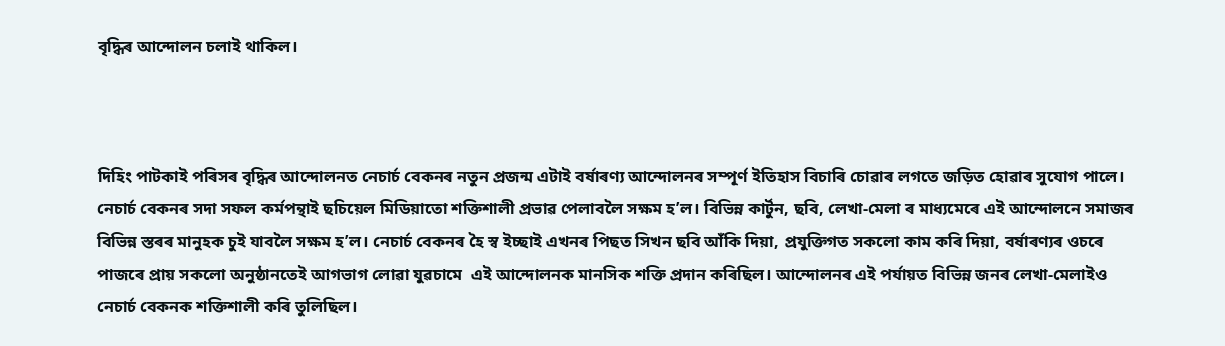বৃদ্ধিৰ আন্দোলন চলাই থাকিল।



দিহিং পাটকাই পৰিসৰ বৃদ্ধিৰ আন্দোলনত নেচাৰ্চ বেকনৰ নতুন প্ৰজন্ম এটাই বৰ্ষাৰণ্য আন্দোলনৰ সম্পূৰ্ণ ইতিহাস বিচাৰি চোৱাৰ লগতে জড়িত হোৱাৰ সুযোগ পালে। নেচাৰ্চ বেকনৰ সদা সফল কৰ্মপন্থাই ছচিয়েল মিডিয়াতো শক্তিশালী প্ৰভাৱ পেলাবলৈ সক্ষম হ’ল। বিভিন্ন কাৰ্টুন, ছবি, লেখা-মেলা ৰ মাধ্যমেৰে এই আন্দোলনে সমাজৰ বিভিন্ন স্তৰৰ মানুহক চুই যাবলৈ সক্ষম হ’ল। নেচাৰ্চ বেকনৰ হৈ স্ব ইচ্ছাই এখনৰ পিছত সিখন ছবি আঁকি দিয়া, প্ৰযুক্তিগত সকলো কাম কৰি দিয়া, বৰ্ষাৰণ্যৰ ওচৰে পাজৰে প্ৰায় সকলো অনুষ্ঠানতেই আগভাগ লোৱা যুৱচামে  এই আন্দোলনক মানসিক শক্তি প্ৰদান কৰিছিল। আন্দোলনৰ এই পৰ্যায়ত বিভিন্ন জনৰ লেখা-মেলাইও নেচাৰ্চ বেকনক শক্তিশালী কৰি তুলিছিল।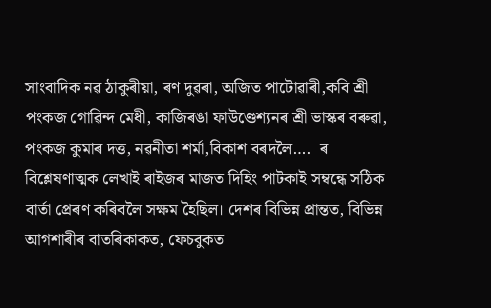সাংবাদিক নৱ ঠাকুৰীয়া, ৰণ দুৱৰা, অজিত পাটোৱাৰী,কবি শ্ৰী পংকজ গোৱিন্দ মেধী, কাজিৰঙা ফাউণ্ডেশ্যনৰ শ্ৰী ভাস্কৰ বৰুৱা, পংকজ কুমাৰ দত্ত, নৱনীতা শৰ্মা,বিকাশ বৰদলৈ….  ৰ বিশ্লেষণাত্মক লেখাই ৰাইজৰ মাজত দিহিং পাটকাই সম্বন্ধে সঠিক বাৰ্তা প্ৰেৰণ কৰিবলৈ সক্ষম হৈছিল। দেশৰ বিভিন্ন প্ৰান্তত, বিভিন্ন আগশাৰীৰ বাতৰিকাকত, ফেচবুকত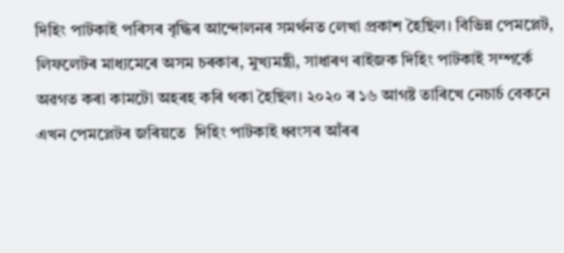দিহিং পাটকাই পৰিসৰ বৃদ্ধিৰ আন্দোলনৰ সমৰ্থনত লেখা প্ৰকাশ হৈছিল। বিভিন্ন পেমপ্লেট, লিফলেটৰ মাধ্যমেৰে অসম চৰকাৰ, মুখ্যমন্ত্ৰী, সাধাৰণ ৰাইজক দিহিং পাটকাই সম্পৰ্কে অৱগত কৰা কামটো অহৰহ কৰি থকা হৈছিল। ২০২০ ৰ ১৬ আগষ্ট তাৰিখে নেচাৰ্চ বেকনে এখন পেমপ্লেটৰ জৰিয়তে  দিহিং পাটকাই ধ্বংসৰ আঁৰৰ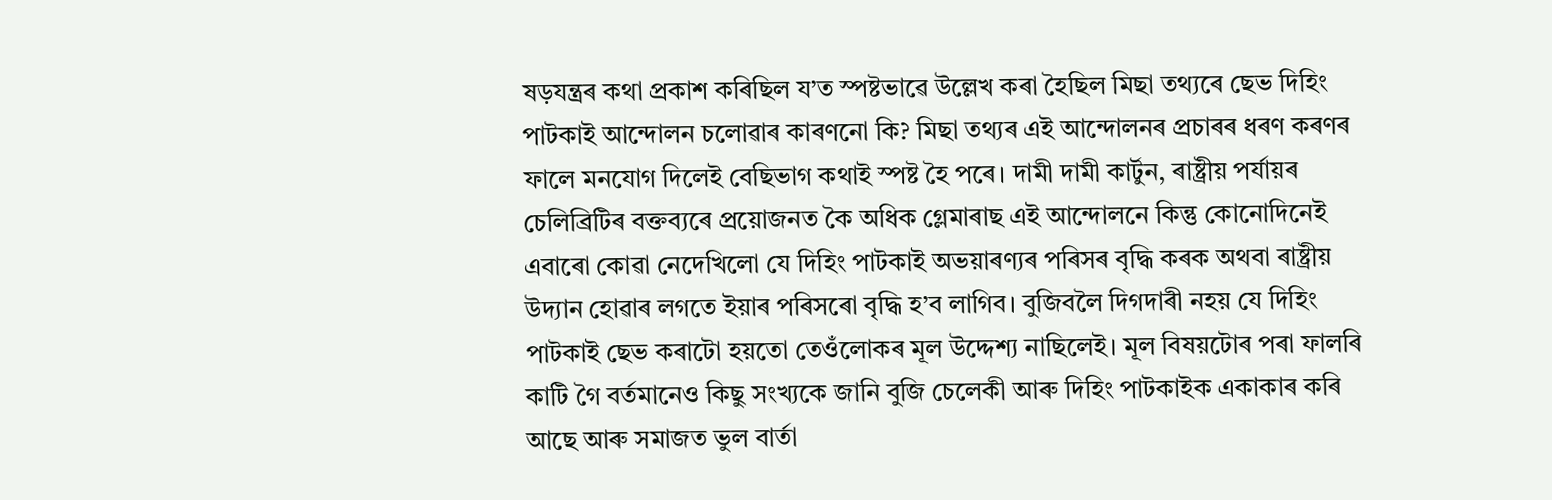ষড়যন্ত্ৰৰ কথা প্ৰকাশ কৰিছিল য’ত স্পষ্টভাৱে উল্লেখ কৰা হৈছিল মিছা তথ্যৰে ছেভ দিহিং পাটকাই আন্দোলন চলোৱাৰ কাৰণনো কি? মিছা তথ্যৰ এই আন্দোলনৰ প্ৰচাৰৰ ধৰণ কৰণৰ ফালে মনযোগ দিলেই বেছিভাগ কথাই স্পষ্ট হৈ পৰে। দামী দামী কাৰ্টুন, ৰাষ্ট্ৰীয় পৰ্যায়ৰ চেলিব্ৰিটিৰ বক্তব্যৰে প্ৰয়োজনত কৈ অধিক গ্লেমাৰাছ এই আন্দোলনে কিন্তু কোনোদিনেই এবাৰো কোৱা নেদেখিলো যে দিহিং পাটকাই অভয়াৰণ্যৰ পৰিসৰ বৃদ্ধি কৰক অথবা ৰাষ্ট্ৰীয় উদ্যান হোৱাৰ লগতে ইয়াৰ পৰিসৰো বৃদ্ধি হ’ব লাগিব। বুজিবলৈ দিগদাৰী নহয় যে দিহিং পাটকাই ছেভ কৰাটো হয়তো তেওঁলোকৰ মূল উদ্দেশ্য নাছিলেই। মূল বিষয়টোৰ পৰা ফালৰি কাটি গৈ বৰ্তমানেও কিছু সংখ্যকে জানি বুজি চেলেকী আৰু দিহিং পাটকাইক একাকাৰ কৰি আছে আৰু সমাজত ভুল বাৰ্তা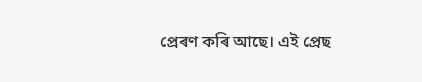প্ৰেৰণ কৰি আছে। এই প্ৰেছ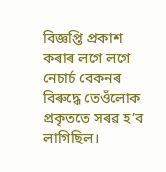বিজ্ঞপ্তি প্ৰকাশ কৰাৰ লগে লগে নেচাৰ্চ বেকনৰ বিৰুদ্ধে তেওঁলোক প্ৰকৃততে সৰৱ হ’ব লাগিছিল।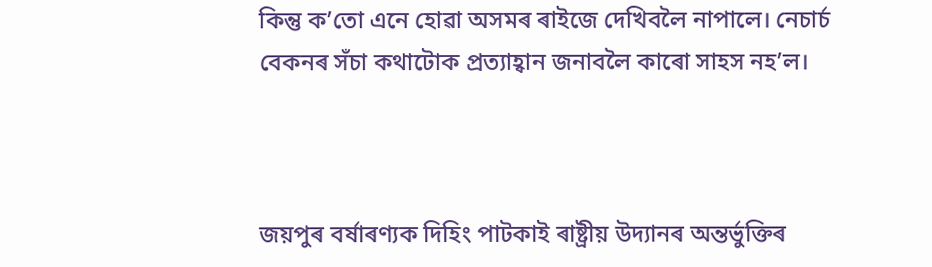কিন্তু ক’তো এনে হোৱা অসমৰ ৰাইজে দেখিবলৈ নাপালে। নেচাৰ্চ বেকনৰ সঁচা কথাটোক প্ৰত্যাহ্বান জনাবলৈ কাৰো সাহস নহ’ল।



জয়পুৰ বৰ্ষাৰণ্যক দিহিং পাটকাই ৰাষ্ট্ৰীয় উদ্যানৰ অন্তৰ্ভুক্তিৰ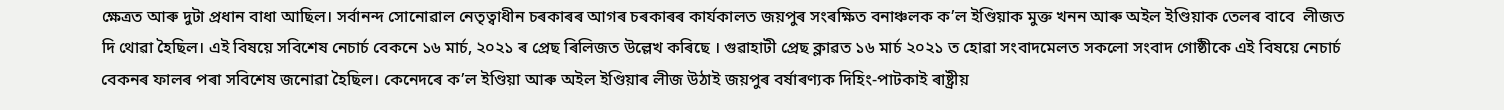ক্ষেত্ৰত আৰু দুটা প্ৰধান বাধা আছিল। সৰ্বানন্দ সোনোৱাল নেতৃত্বাধীন চৰকাৰৰ আগৰ চৰকাৰৰ কাৰ্যকালত জয়পুৰ সংৰক্ষিত বনাঞ্চলক ক’ল ইণ্ডিয়াক মুক্ত খনন আৰু অইল ইণ্ডিয়াক তেলৰ বাবে  লীজত দি থোৱা হৈছিল। এই বিষয়ে সবিশেষ নেচাৰ্চ বেকনে ১৬ মাৰ্চ, ২০২১ ৰ প্ৰেছ ৰিলিজত উল্লেখ কৰিছে । গুৱাহাটী প্ৰেছ ক্লাৱত ১৬ মাৰ্চ ২০২১ ত হোৱা সংবাদমেলত সকলো সংবাদ গোষ্ঠীকে এই বিষয়ে নেচাৰ্চ বেকনৰ ফালৰ পৰা সবিশেষ জনোৱা হৈছিল। কেনেদৰে ক’ল ইণ্ডিয়া আৰু অইল ইণ্ডিয়াৰ লীজ উঠাই জয়পুৰ বৰ্ষাৰণ্যক দিহিং-পাটকাই ৰাষ্ট্ৰীয়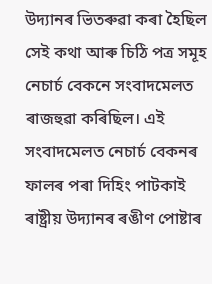উদ্যানৰ ভিতৰুৱা কৰা হৈছিল সেই কথা আৰু চিঠি পত্ৰ সমূহ নেচাৰ্চ বেকনে সংবাদমেলত ৰাজহুৱা কৰিছিল। এই সংবাদমেলত নেচাৰ্চ বেকনৰ ফালৰ পৰা দিহিং পাটকাই ৰাষ্ট্ৰীয় উদ্যানৰ ৰঙীণ পোষ্টাৰ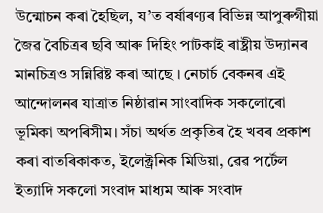উন্মোচন কৰা হৈছিল, য’ত বৰ্ষাৰণ্যৰ বিভিন্ন আপুৰুগীয়া জৈৱ বৈচিত্ৰৰ ছবি আৰু দিহিং পাটকাই ৰাষ্ট্ৰীয় উদ্যানৰ মানচিত্ৰও সন্নিৱিষ্ট কৰা আছে । নেচাৰ্চ বেকনৰ এই আন্দোলনৰ যাত্ৰাত নিষ্ঠাৱান সাংবাদিক সকলোৰো ভূমিকা অপৰিসীম। সঁচা অৰ্থত প্ৰকৃতিৰ হৈ খবৰ প্ৰকাশ কৰা বাতৰিকাকত, ইলেক্ট্ৰনিক মিডিয়া, ৱেৱ পৰ্টেল ইত্যাদি সকলো সংবাদ মাধ্যম আৰু সংবাদ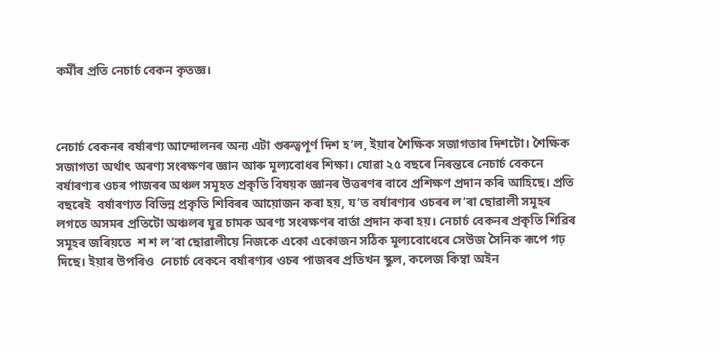কৰ্মীৰ প্ৰতি নেচাৰ্চ বেকন কৃতজ্ঞ।



নেচাৰ্চ বেকনৰ বৰ্ষাৰণ্য আন্দোলনৰ অন্য এটা গুৰুত্বপূৰ্ণ দিশ হ’ল, ইয়াৰ শৈক্ষিক সজাগতাৰ দিশটো। শৈক্ষিক সজাগতা অৰ্থাৎ অৰণ্য সংৰক্ষণৰ জ্ঞান আৰু মূল্যবোধৰ শিক্ষা। যোৱা ২৫ বছৰে নিৰন্তৰে নেচাৰ্চ বেকনে বৰ্ষাৰণ্যৰ ওচৰ পাজৰৰ অঞ্চল সমূহত প্ৰকৃতি বিষয়ক জ্ঞানৰ উত্তৰণৰ বাবে প্ৰশিক্ষণ প্ৰদান কৰি আহিছে। প্ৰতি বছৰেই  বৰ্ষাৰণ্যত বিভিন্ন প্ৰকৃতি শিবিৰৰ আয়োজন কৰা হয়, য’ত বৰ্ষাৰণ্যৰ ওচৰৰ ল’ৰা ছোৱালী সমূহৰ লগতে অসমৰ প্ৰতিটো অঞ্চলৰ যুৱ চামক অৰণ্য সংৰক্ষণৰ বাৰ্তা প্ৰদান কৰা হয়। নেচাৰ্চ বেকনৰ প্ৰকৃতি শিৱিৰ সমূহৰ জৰিয়তে  শ শ ল’ৰা ছোৱালীয়ে নিজকে একো একোজন সঠিক মূল্যবোধেৰে সেউজ সৈনিক ৰূপে গঢ় দিছে। ইয়াৰ উপৰিও  নেচাৰ্চ বেকনে বৰ্ষাৰণ্যৰ ওচৰ পাজৰৰ প্ৰতিখন স্কুল, কলেজ কিম্বা অইন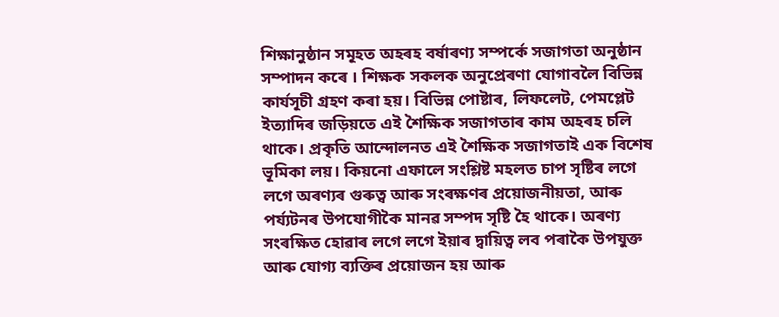শিক্ষানুষ্ঠান সমূহত অহৰহ বৰ্ষাৰণ্য সম্পৰ্কে সজাগতা অনুষ্ঠান সম্পাদন কৰে । শিক্ষক সকলক অনুপ্ৰেৰণা যোগাবলৈ বিভিন্ন কাৰ্যসূচী গ্ৰহণ কৰা হয়। বিভিন্ন পোষ্টাৰ, লিফলেট, পেমপ্লেট  ইত্যাদিৰ জড়িয়তে এই শৈক্ষিক সজাগতাৰ কাম অহৰহ চলি থাকে। প্ৰকৃতি আন্দোলনত এই শৈক্ষিক সজাগতাই এক বিশেষ ভূমিকা লয়। কিয়নো এফালে সংশ্লিষ্ট মহলত চাপ সৃষ্টিৰ লগে লগে অৰণ্যৰ গুৰুত্ব আৰু সংৰক্ষণৰ প্ৰয়োজনীয়তা, আৰু পৰ্য্যটনৰ উপযোগীকৈ মানৱ সম্পদ সৃষ্টি হৈ থাকে। অৰণ্য সংৰক্ষিত হোৱাৰ লগে লগে ইয়াৰ দ্বায়িত্ব লব পৰাকৈ উপযুক্ত আৰু যোগ্য ব্যক্তিৰ প্ৰয়োজন হয় আৰু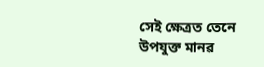সেই ক্ষেত্ৰত তেনে উপযুক্ত মানৱ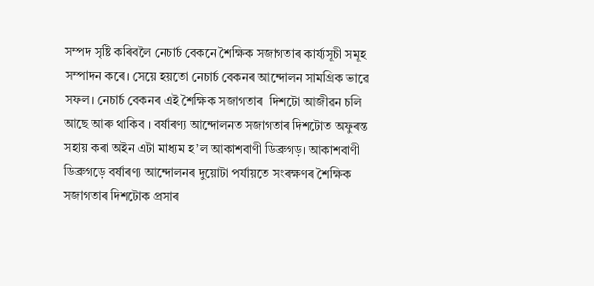সম্পদ সৃষ্টি কৰিবলৈ নেচাৰ্চ বেকনে শৈক্ষিক সজাগতাৰ কাৰ্য্যসূচী সমূহ সম্পাদন কৰে। সেয়ে হয়তো নেচাৰ্চ বেকনৰ আন্দোলন সামগ্ৰিক ভাৱে সফল। নেচাৰ্চ বেকনৰ এই শৈক্ষিক সজাগতাৰ  দিশটো আজীৱন চলি আছে আৰু থাকিব । বৰ্ষাৰণ্য আন্দোলনত সজাগতাৰ দিশটোত অফুৰন্ত সহায় কৰা অইন এটা মাধ্যম হ’ল আকাশবাণী ডিব্ৰুগড়। আকাশবাণী ডিব্ৰুগড়ে বৰ্ষাৰণ্য আন্দোলনৰ দুয়োটা পৰ্যায়তে সংৰক্ষণৰ শৈক্ষিক সজাগতাৰ দিশটোক প্ৰসাৰ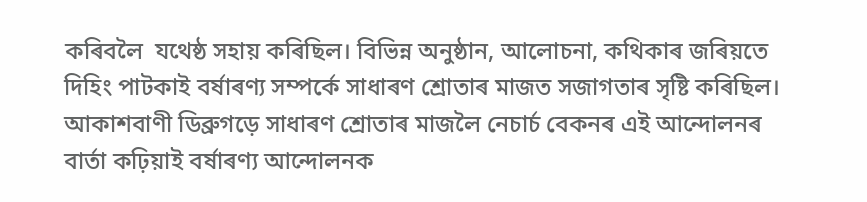কৰিবলৈ  যথেষ্ঠ সহায় কৰিছিল। বিভিন্ন অনুষ্ঠান, আলোচনা, কথিকাৰ জৰিয়তে দিহিং পাটকাই বৰ্ষাৰণ্য সম্পৰ্কে সাধাৰণ শ্ৰোতাৰ মাজত সজাগতাৰ সৃষ্টি কৰিছিল। আকাশবাণী ডিব্ৰুগড়ে সাধাৰণ শ্ৰোতাৰ মাজলৈ নেচাৰ্চ বেকনৰ এই আন্দোলনৰ বাৰ্তা কঢ়িয়াই বৰ্ষাৰণ্য আন্দোলনক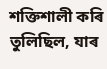শক্তিশালী কৰি তুলিছিল, যাৰ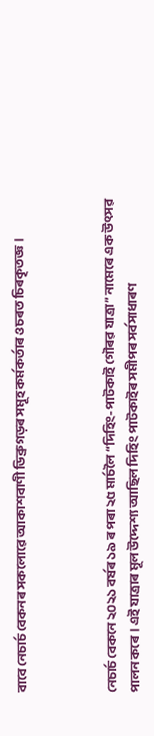বাবে নেচাৰ্চ বেকনৰ সকলোৱে আকাশবাণী ডিব্ৰুগড়ৰ সমূহ কৰ্মকৰ্তাৰ ওচৰত চিৰকৃতজ্ঞ।



নেচাৰ্চ বেকনে ২০২১ বৰ্ষৰ ১৯ ৰ পৰা ২৫ মাৰ্চলৈ “দিহিং-পাটকাই গৌৰৱ যাত্ৰা” নামেৰে এক উৎসৱ পালন কৰে। এই যাত্ৰাৰ মূল উদ্দেশ্য আছিল দিহিং পাটকাইৰ সমীপৰ সৰ্বসাধাৰণ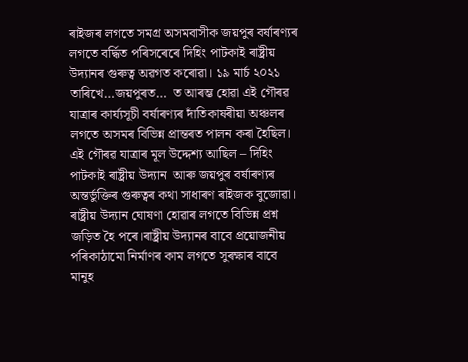ৰাইজৰ লগতে সমগ্ৰ অসমবাসীক জয়পুৰ বৰ্ষাৰণ্যৰ লগতে বৰ্দ্ধিত পৰিসৰেৰে দিহিং পাটকাই ৰাষ্ট্ৰীয় উদ্যানৰ গুৰুত্ব অৱগত কৰোৱা। ১৯ মাৰ্চ ২০২১ তাৰিখে…জয়পুৰত…  ত আৰম্ভ হোৱা এই গৌৰৱ যাত্ৰাৰ কাৰ্য্যসূচী বৰ্ষাৰণ্যৰ দাঁতিকাষৰীয়া অঞ্চলৰ লগতে অসমৰ বিভিন্ন প্ৰান্তৰত পালন কৰা হৈছিল। এই গৌৰৱ যাত্ৰাৰ মূল উদ্দেশ্য আছিল – দিহিং পাটকাই ৰাষ্ট্ৰীয় উদ্যান  আৰু জয়পুৰ বৰ্ষাৰণ্যৰ অন্তৰ্ভুক্তিৰ গুৰুত্বৰ কথা সাধাৰণ ৰাইজক বুজোৱা।  ৰাষ্ট্ৰীয় উদ্যান ঘোষণা হোৱাৰ লগতে বিভিন্ন প্ৰশ্ন জড়িত হৈ পৰে।ৰাষ্ট্ৰীয় উদ্যানৰ বাবে প্ৰয়োজনীয় পৰিকাঠামো নিৰ্মাণৰ কাম লগতে সুৰক্ষাৰ বাবে মানুহ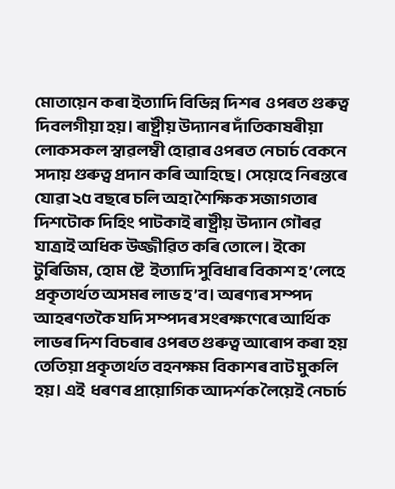মোতায়েন কৰা ইত্যাদি বিভিন্ন দিশৰ  ওপৰত গুৰুত্ব দিবলগীয়া হয়। ৰাষ্ট্ৰীয় উদ্যানৰ দাঁতিকাষৰীয়া লোকসকল স্বাৱলম্বী হোৱাৰ ওপৰত নেচাৰ্চ বেকনে সদায় গুৰুত্ব প্ৰদান কৰি আহিছে। সেয়েহে নিৰন্তৰে যোৱা ২৫ বছৰে চলি অহা শৈক্ষিক সজাগতাৰ দিশটোক দিহিং পাটকাই ৰাষ্ট্ৰীয় উদ্যান গৌৰৱ যাত্ৰাই অধিক উজ্জীৱিত কৰি তোলে। ইকো টুৰিজিম, হোম ষ্টে  ইত্যাদি সুবিধাৰ বিকাশ হ’লেহে প্ৰকৃতাৰ্থত অসমৰ লাভ হ’ব। অৰণ্যৰ সম্পদ আহৰণতকৈ যদি সম্পদৰ সংৰক্ষণেৰে আৰ্থিক লাভৰ দিশ বিচৰাৰ ওপৰত গুৰুত্ব আৰোপ কৰা হয় তেতিয়া প্ৰকৃতাৰ্থত বহনক্ষম বিকাশৰ বাট মুকলি হয়। এই  ধৰণৰ প্ৰায়োগিক আদৰ্শক লৈয়েই নেচাৰ্চ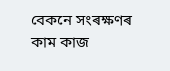বেকনে সংৰক্ষণৰ কাম কাজ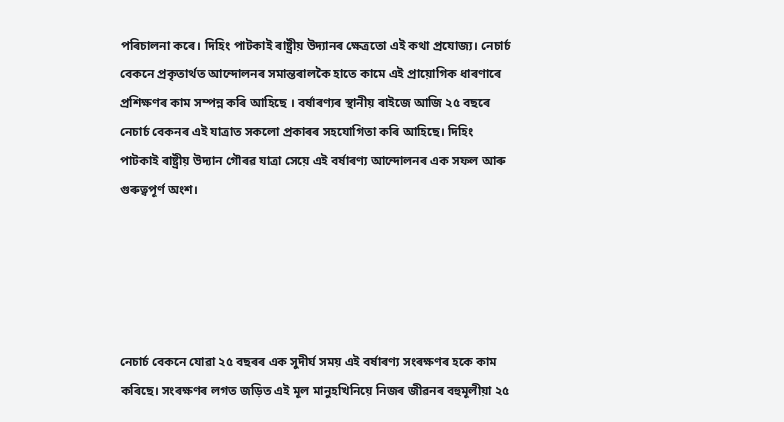পৰিচালনা কৰে। দিহিং পাটকাই ৰাষ্ট্ৰীয় উদ্যানৰ ক্ষেত্ৰতো এই কথা প্ৰযোজ্য। নেচাৰ্চ বেকনে প্ৰকৃতাৰ্থত আন্দোলনৰ সমান্তৰালকৈ হাতে কামে এই প্ৰায়োগিক ধাৰণাৰে প্ৰশিক্ষণৰ কাম সম্পন্ন কৰি আহিছে । বৰ্ষাৰণ্যৰ স্থানীয় ৰাইজে আজি ২৫ বছৰে নেচাৰ্চ বেকনৰ এই যাত্ৰাত সকলো প্ৰকাৰৰ সহযোগিতা কৰি আহিছে। দিহিং পাটকাই ৰাষ্ট্ৰীয় উদ্যান গৌৰৱ যাত্ৰা সেয়ে এই বৰ্ষাৰণ্য আন্দোলনৰ এক সফল আৰু গুৰুত্বপূৰ্ণ অংশ।





নেচাৰ্চ বেকনে যোৱা ২৫ বছৰৰ এক সুদীৰ্ঘ সময় এই বৰ্ষাৰণ্য সংৰক্ষণৰ হকে কাম কৰিছে। সংৰক্ষণৰ লগত জড়িত এই মূল মানুহখিনিয়ে নিজৰ জীৱনৰ বহুমূলীয়া ২৫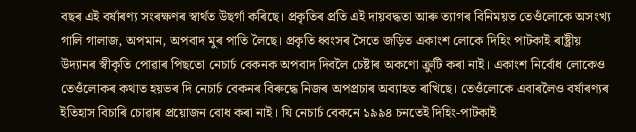বছৰ এই বৰ্ষাৰণ্য সংৰক্ষণৰ স্বাৰ্থত উছৰ্গা কৰিছে। প্ৰকৃতিৰ প্ৰতি এই দায়বদ্ধতা আৰু ত্যাগৰ বিনিময়ত তেওঁলোকে অসংখ্য গালি গালাজ, অপমান, অপবাদ মুৰ পাতি লৈছে। প্ৰকৃতি ধ্বংসৰ সৈতে জড়িত একাংশ লোকে দিহিং পাটকাই ৰাষ্ট্ৰীয় উদ্যানৰ স্বীকৃতি পোৱাৰ পিছতো নেচাৰ্চ বেকনক অপবাদ দিবলৈ চেষ্টাৰ অকণো ক্ৰুটি কৰা নাই। একাংশ নিৰ্বোধ লোকেও তেওঁলোকৰ কথাত হয়ভৰ দি নেচাৰ্চ বেকনৰ বিৰুদ্ধে নিজৰ অপপ্ৰচাৰ অব্যাহত ৰাখিছে। তেওঁলোকে এবাৰলৈও বৰ্ষাৰণ্যৰ ইতিহাস বিচাৰি চোৱাৰ প্ৰয়োজন বোধ কৰা নাই। যি নেচাৰ্চ বেকনে ১৯৯৪ চনতেই দিহিং-পাটকাই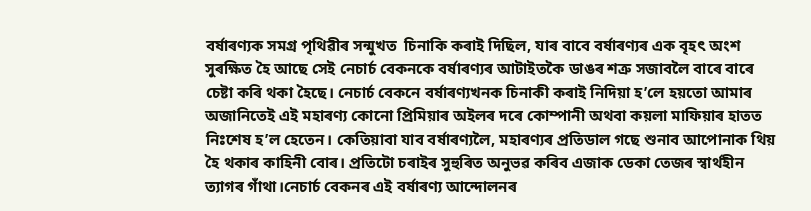বৰ্ষাৰণ্যক সমগ্ৰ পৃথিৱীৰ সন্মুখত  চিনাকি কৰাই দিছিল, যাৰ বাবে বৰ্ষাৰণ্যৰ এক বৃহৎ অংশ সুৰক্ষিত হৈ আছে সেই নেচাৰ্চ বেকনকে বৰ্ষাৰণ্যৰ আটাইতকৈ ডাঙৰ শত্ৰু সজাবলৈ বাৰে বাৰে চেষ্টা কৰি থকা হৈছে। নেচাৰ্চ বেকনে বৰ্ষাৰণ্যখনক চিনাকী কৰাই নিদিয়া হ’লে হয়তো আমাৰ অজানিতেই এই মহাৰণ্য কোনো প্ৰিমিয়াৰ অইলৰ দৰে কোম্পানী অথবা কয়লা মাফিয়াৰ হাতত নিঃশেষ হ’ল হেতেন। কেতিয়াবা যাব বৰ্ষাৰণ্যলৈ, মহাৰণ্যৰ প্ৰতিডাল গছে শুনাব আপোনাক থিয় হৈ থকাৰ কাহিনী বোৰ। প্ৰতিটো চৰাইৰ সুহুৰিত অনুভৱ কৰিব এজাক ডেকা তেজৰ স্বাৰ্থহীন ত্যাগৰ গাঁথা।নেচাৰ্চ বেকনৰ এই বৰ্ষাৰণ্য আন্দোলনৰ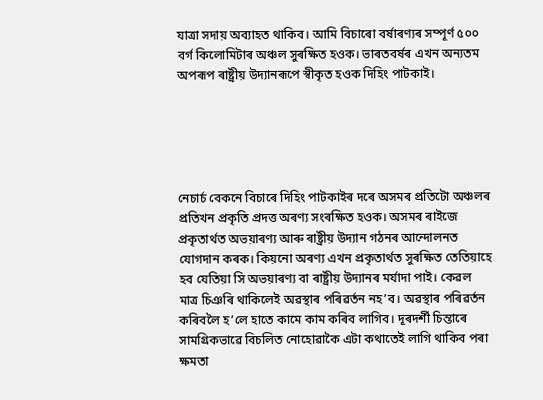যাত্ৰা সদায় অব্যাহত থাকিব। আমি বিচাৰো বৰ্ষাৰণ্যৰ সম্পূৰ্ণ ৫০০ বৰ্গ কিলোমিটাৰ অঞ্চল সুৰক্ষিত হওক। ভাৰতবৰ্ষৰ এখন অন্যতম অপৰূপ ৰাষ্ট্ৰীয় উদ্যানৰূপে স্বীকৃত হওক দিহিং পাটকাই।





নেচাৰ্চ বেকনে বিচাৰে দিহিং পাটকাইৰ দৰে অসমৰ প্ৰতিটো অঞ্চলৰ প্ৰতিখন প্ৰকৃতি প্ৰদত্ত অৰণ্য সংৰক্ষিত হওক। অসমৰ ৰাইজে প্ৰকৃতাৰ্থত অভয়াৰণ্য আৰু ৰাষ্ট্ৰীয় উদ্যান গঠনৰ আন্দোলনত যোগদান কৰক। কিয়নো অৰণ্য এখন প্ৰকৃতাৰ্থত সুৰক্ষিত তেতিয়াহে হব যেতিয়া সি অভয়াৰণ্য বা ৰাষ্ট্ৰীয় উদ্যানৰ মৰ্যাদা পাই। কেৱল মাত্ৰ চিঞৰি থাকিলেই অৱস্থাৰ পৰিৱৰ্তন নহ’ব। অৱস্থাৰ পৰিৱৰ্তন কৰিবলৈ হ’লে হাতে কামে কাম কৰিব লাগিব। দূৰদৰ্শী চিন্তাৰে সামগ্ৰিকভাৱে বিচলিত নোহোৱাকৈ এটা কথাতেই লাগি থাকিব পৰা ক্ষমতা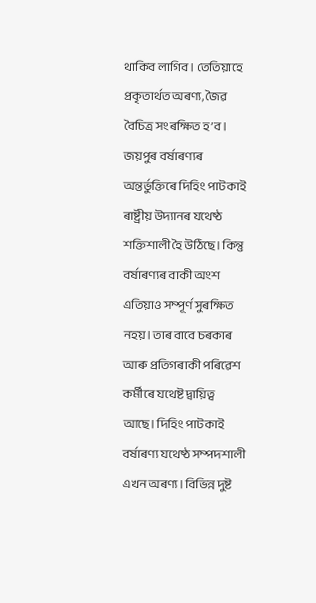থাকিব লাগিব। তেতিয়াহে প্ৰকৃতাৰ্থত অৰণ্য, জৈৱ বৈচিত্ৰ সংৰক্ষিত হ’ব। জয়পুৰ বৰ্ষাৰণ্যৰ অন্তৰ্ভুক্তিৰে দিহিং পাটকাই ৰাষ্ট্ৰীয় উদ্যানৰ যথেষ্ঠ শক্তিশালী হৈ উঠিছে। কিন্তু বৰ্ষাৰণ্যৰ বাকী অংশ এতিয়াও সম্পূৰ্ণ সুৰক্ষিত নহয়। তাৰ বাবে চৰকাৰ আৰু প্ৰতিগৰাকী পৰিৱেশ কৰ্মীৰে যথেষ্ট দ্বায়িত্ব আছে। দিহিং পাটকাই বৰ্ষাৰণ্য যথেষ্ঠ সম্পদশালী এখন অৰণ্য। বিভিন্ন দুষ্ট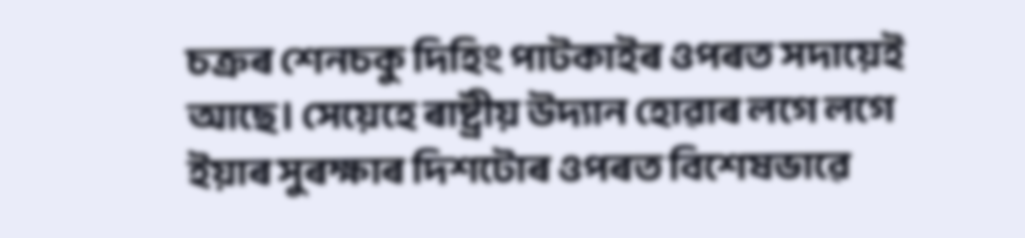চক্ৰৰ শেনচকু দিহিং পাটকাইৰ ওপৰত সদায়েই আছে। সেয়েহে ৰাষ্ট্ৰীয় উদ্যান হোৱাৰ লগে লগে ইয়াৰ সুৰক্ষাৰ দিশটোৰ ওপৰত বিশেষভাৱে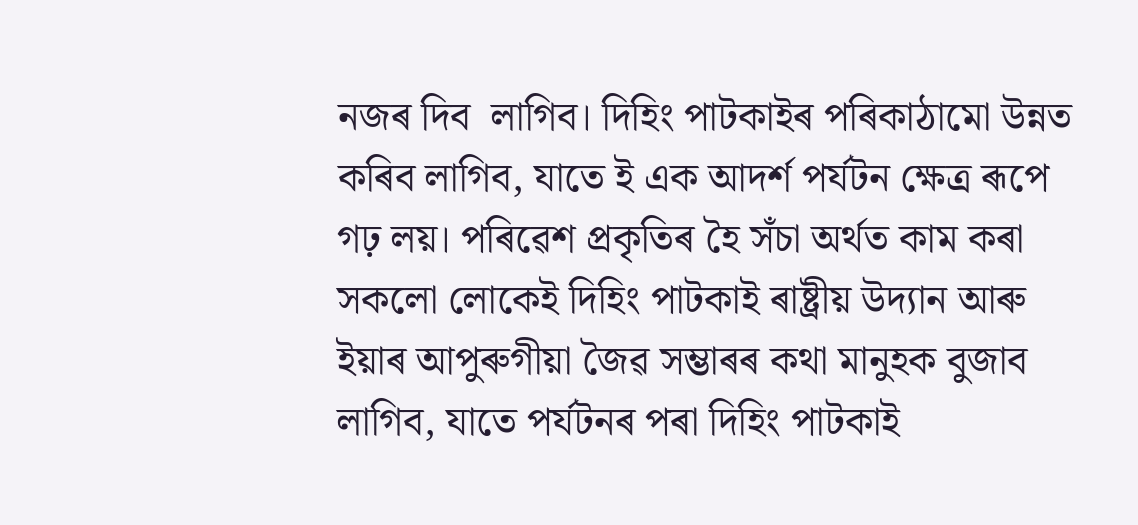নজৰ দিব  লাগিব। দিহিং পাটকাইৰ পৰিকাঠামো উন্নত কৰিব লাগিব, যাতে ই এক আদৰ্শ পৰ্যটন ক্ষেত্ৰ ৰূপে গঢ় লয়। পৰিৱেশ প্ৰকৃতিৰ হৈ সঁচা অৰ্থত কাম কৰা সকলো লোকেই দিহিং পাটকাই ৰাষ্ট্ৰীয় উদ্যান আৰু ইয়াৰ আপুৰুগীয়া জৈৱ সম্ভাৰৰ কথা মানুহক বুজাব লাগিব, যাতে পৰ্যটনৰ পৰা দিহিং পাটকাই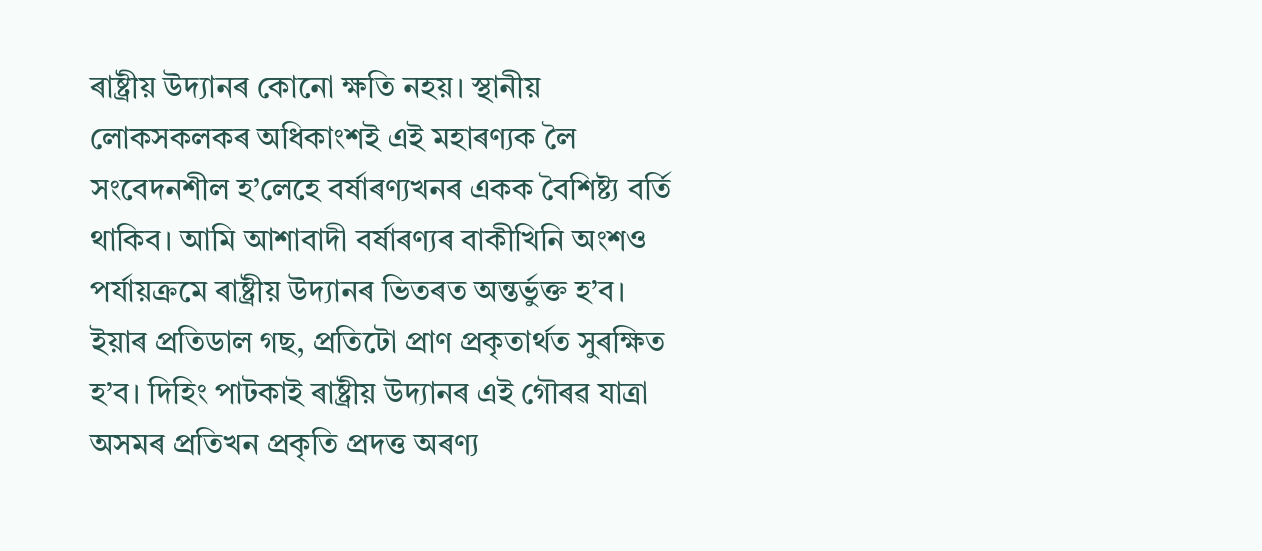ৰাষ্ট্ৰীয় উদ্যানৰ কোনো ক্ষতি নহয়। স্থানীয় লোকসকলকৰ অধিকাংশই এই মহাৰণ্যক লৈ সংবেদনশীল হ’লেহে বৰ্ষাৰণ্যখনৰ একক বৈশিষ্ট্য বৰ্তি থাকিব। আমি আশাবাদী বৰ্ষাৰণ্যৰ বাকীখিনি অংশও পৰ্যায়ক্ৰমে ৰাষ্ট্ৰীয় উদ্যানৰ ভিতৰত অন্তৰ্ভুক্ত হ’ব। ইয়াৰ প্ৰতিডাল গছ, প্ৰতিটো প্ৰাণ প্ৰকৃতাৰ্থত সুৰক্ষিত হ’ব। দিহিং পাটকাই ৰাষ্ট্ৰীয় উদ্যানৰ এই গৌৰৱ যাত্ৰা অসমৰ প্ৰতিখন প্ৰকৃতি প্ৰদত্ত অৰণ্য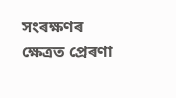সংৰক্ষণৰ ক্ষেত্ৰত প্ৰেৰণা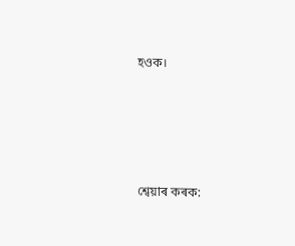হওক।





শ্বেয়াৰ কৰক: